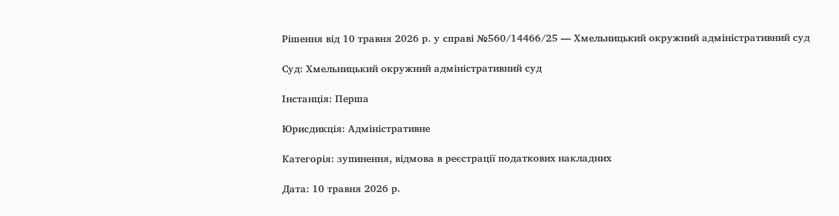Рішення від 10 травня 2026 р. у справі №560/14466/25 — Хмельницький окружний адміністративний суд

Суд: Хмельницький окружний адміністративний суд

Інстанція: Перша

Юрисдикція: Адміністративне

Категорія: зупинення, відмова в реєстрації податкових накладних

Дата: 10 травня 2026 р.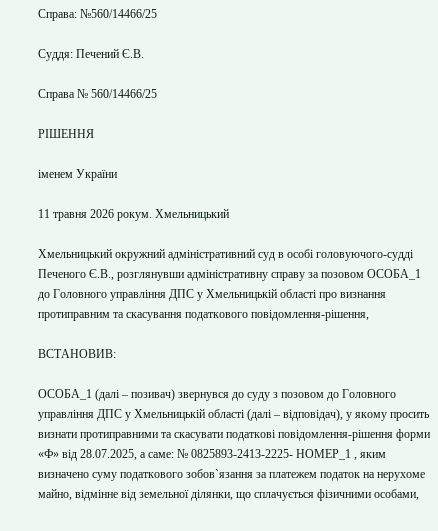Справа: №560/14466/25

Суддя: Печений Є.В.

Справа № 560/14466/25

РІШЕННЯ

іменем України

11 травня 2026 рокум. Хмельницький

Хмельницький окружний адміністративний суд в особі головуючого-судді Печеного Є.В., розглянувши адміністративну справу за позовом ОСОБА_1 до Головного управління ДПС у Хмельницькій області про визнання протиправним та скасування податкового повідомлення-рішення,

ВСТАНОВИВ:

ОСОБА_1 (далі – позивач) звернувся до суду з позовом до Головного управління ДПС у Хмельницькій області (далі – відповідач), у якому просить визнати протиправними та скасувати податкові повідомлення-рішення форми «Ф» від 28.07.2025, а саме: № 0825893-2413-2225- НОМЕР_1 , яким визначено суму податкового зобов`язання за платежем податок на нерухоме майно, відмінне від земельної ділянки, що сплачується фізичними особами,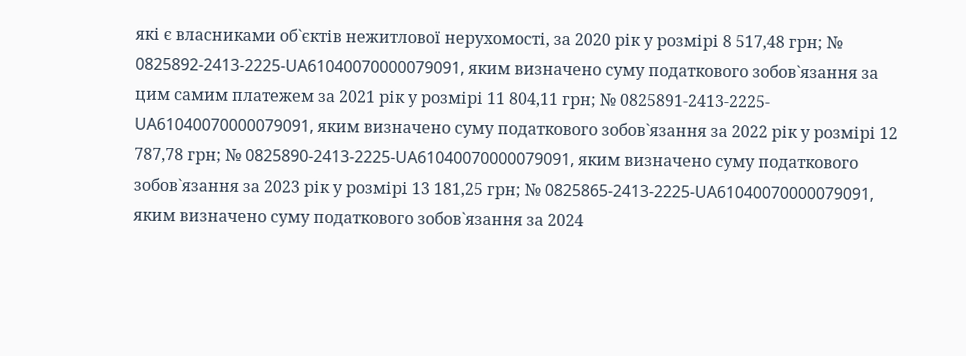які є власниками об`єктів нежитлової нерухомості, за 2020 рік у розмірі 8 517,48 грн; № 0825892-2413-2225-UA61040070000079091, яким визначено суму податкового зобов`язання за цим самим платежем за 2021 рік у розмірі 11 804,11 грн; № 0825891-2413-2225-UA61040070000079091, яким визначено суму податкового зобов`язання за 2022 рік у розмірі 12 787,78 грн; № 0825890-2413-2225-UA61040070000079091, яким визначено суму податкового зобов`язання за 2023 рік у розмірі 13 181,25 грн; № 0825865-2413-2225-UA61040070000079091, яким визначено суму податкового зобов`язання за 2024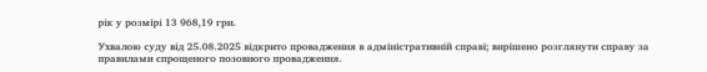рік у розмірі 13 968,19 грн.

Ухвалою суду від 25.08.2025 відкрито провадження в адміністративній справі; вирішено розглянути справу за правилами спрощеного позовного провадження.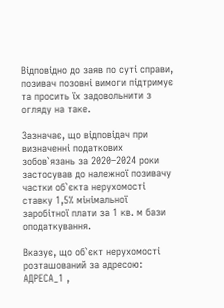Відповідно до заяв по суті справи, позивач позовні вимоги підтримує та просить їх задовольнити з огляду на таке.

Зазначає, що відповідач при визначенні податкових зобов`язань за 2020–2024 роки застосував до належної позивачу частки об`єкта нерухомості ставку 1,5% мінімальної заробітної плати за 1 кв. м бази оподаткування.

Вказує, що об`єкт нерухомості розташований за адресою: АДРЕСА_1 ,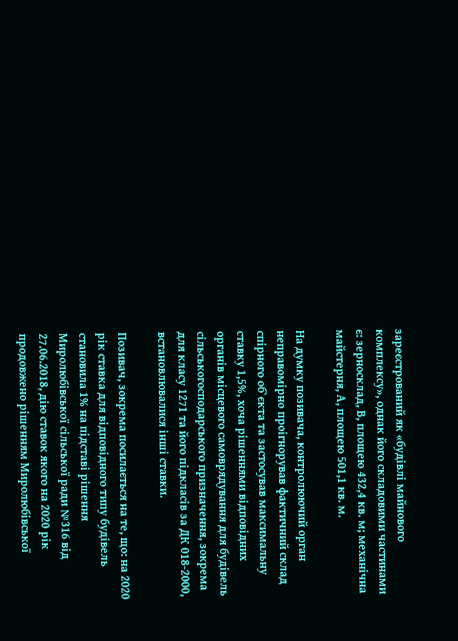зареєстрований як «будівлі майнового комплексу», однак його складовими частинами є: зерносклад, В, площею 432,4 кв. м; механічна майстерня, А, площею 501,1 кв. м.

На думку позивача, контролюючий орган неправомірно проігнорував фактичний склад спірного об`єкта та застосував максимальну ставку 1,5%, хоча рішеннями відповідних органів місцевого самоврядування для будівель сільськогосподарського призначення, зокрема для класу 1271 та його підкласів за ДК 018-2000, встановлювалися інші ставки.

Позивач, зокрема посилається на те, що: на 2020 рік ставка для відповідного типу будівель становила 1% на підставі рішення Миролюбівської сільської ради №316 від 27.06.2018, дію ставок якого на 2020 рік продовжено рішенням Миролюбівської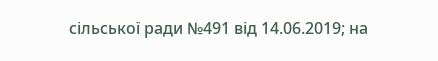сільської ради №491 від 14.06.2019; на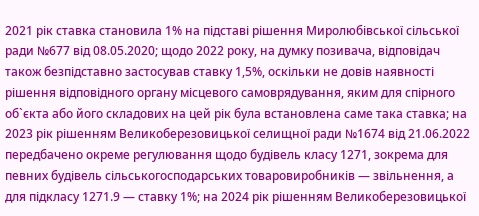2021 рік ставка становила 1% на підставі рішення Миролюбівської сільської ради №677 від 08.05.2020; щодо 2022 року, на думку позивача, відповідач також безпідставно застосував ставку 1,5%, оскільки не довів наявності рішення відповідного органу місцевого самоврядування, яким для спірного об`єкта або його складових на цей рік була встановлена саме така ставка; на 2023 рік рішенням Великоберезовицької селищної ради №1674 від 21.06.2022 передбачено окреме регулювання щодо будівель класу 1271, зокрема для певних будівель сільськогосподарських товаровиробників — звільнення, а для підкласу 1271.9 — ставку 1%; на 2024 рік рішенням Великоберезовицької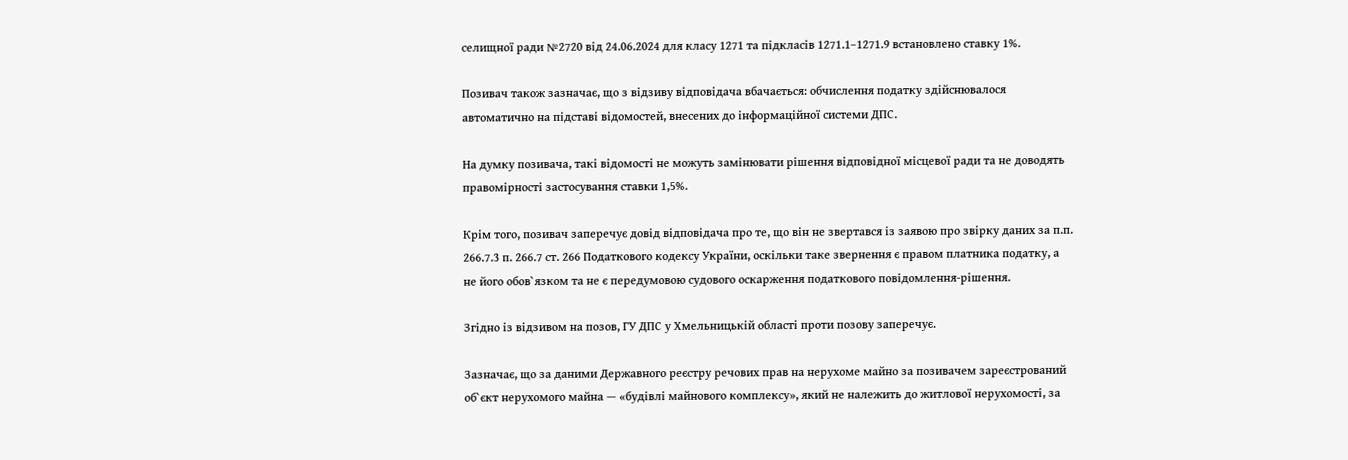селищної ради №2720 від 24.06.2024 для класу 1271 та підкласів 1271.1–1271.9 встановлено ставку 1%.

Позивач також зазначає, що з відзиву відповідача вбачається: обчислення податку здійснювалося автоматично на підставі відомостей, внесених до інформаційної системи ДПС.

На думку позивача, такі відомості не можуть замінювати рішення відповідної місцевої ради та не доводять правомірності застосування ставки 1,5%.

Крім того, позивач заперечує довід відповідача про те, що він не звертався із заявою про звірку даних за п.п. 266.7.3 п. 266.7 ст. 266 Податкового кодексу України, оскільки таке звернення є правом платника податку, а не його обов`язком та не є передумовою судового оскарження податкового повідомлення-рішення.

Згідно із відзивом на позов, ГУ ДПС у Хмельницькій області проти позову заперечує.

Зазначає, що за даними Державного реєстру речових прав на нерухоме майно за позивачем зареєстрований об`єкт нерухомого майна — «будівлі майнового комплексу», який не належить до житлової нерухомості, за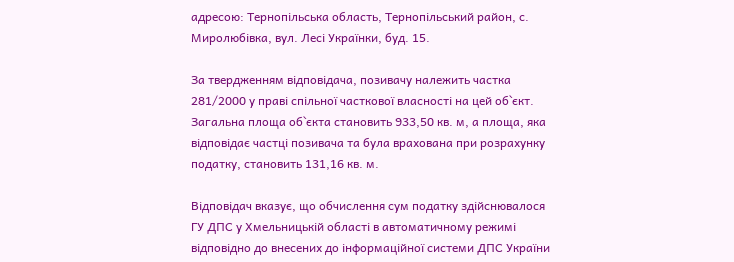адресою: Тернопільська область, Тернопільський район, с. Миролюбівка, вул. Лесі Українки, буд. 15.

За твердженням відповідача, позивачу належить частка 281/2000 у праві спільної часткової власності на цей об`єкт. Загальна площа об`єкта становить 933,50 кв. м, а площа, яка відповідає частці позивача та була врахована при розрахунку податку, становить 131,16 кв. м.

Відповідач вказує, що обчислення сум податку здійснювалося ГУ ДПС у Хмельницькій області в автоматичному режимі відповідно до внесених до інформаційної системи ДПС України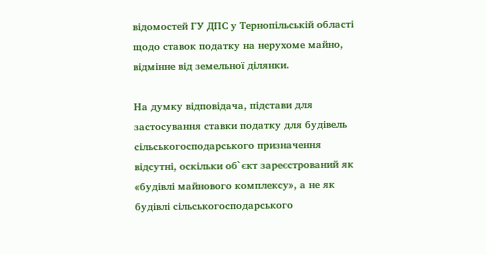відомостей ГУ ДПС у Тернопільській області щодо ставок податку на нерухоме майно, відмінне від земельної ділянки.

На думку відповідача, підстави для застосування ставки податку для будівель сільськогосподарського призначення відсутні, оскільки об`єкт зареєстрований як «будівлі майнового комплексу», а не як будівлі сільськогосподарського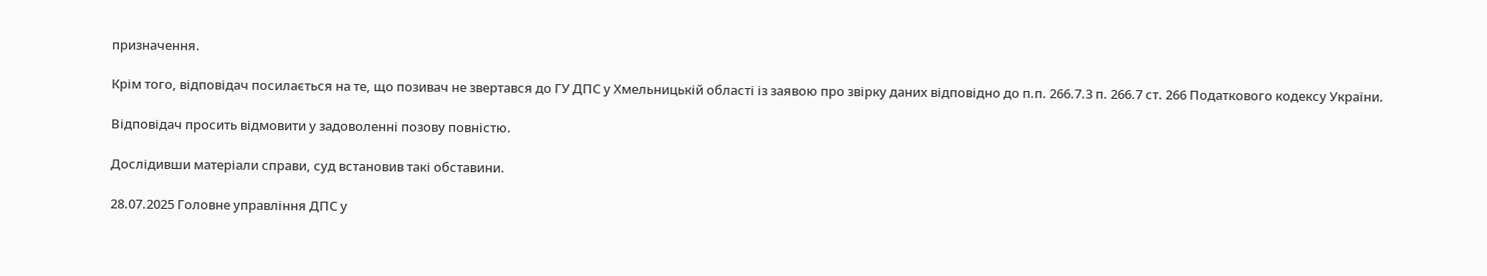призначення.

Крім того, відповідач посилається на те, що позивач не звертався до ГУ ДПС у Хмельницькій області із заявою про звірку даних відповідно до п.п. 266.7.3 п. 266.7 ст. 266 Податкового кодексу України.

Відповідач просить відмовити у задоволенні позову повністю.

Дослідивши матеріали справи, суд встановив такі обставини.

28.07.2025 Головне управління ДПС у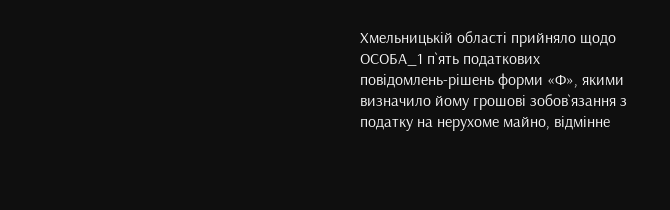Хмельницькій області прийняло щодо ОСОБА_1 п`ять податкових повідомлень-рішень форми «Ф», якими визначило йому грошові зобов`язання з податку на нерухоме майно, відмінне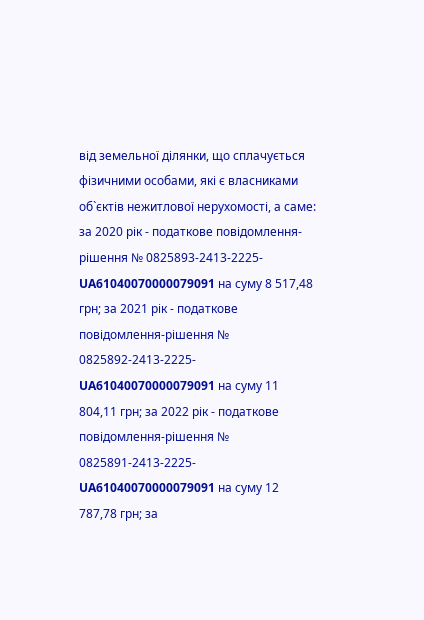від земельної ділянки, що сплачується фізичними особами, які є власниками об`єктів нежитлової нерухомості, а саме: за 2020 рік - податкове повідомлення-рішення № 0825893-2413-2225-UA61040070000079091 на суму 8 517,48 грн; за 2021 рік - податкове повідомлення-рішення № 0825892-2413-2225-UA61040070000079091 на суму 11 804,11 грн; за 2022 рік - податкове повідомлення-рішення № 0825891-2413-2225-UA61040070000079091 на суму 12 787,78 грн; за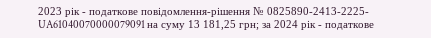2023 рік - податкове повідомлення-рішення № 0825890-2413-2225-UA61040070000079091 на суму 13 181,25 грн; за 2024 рік - податкове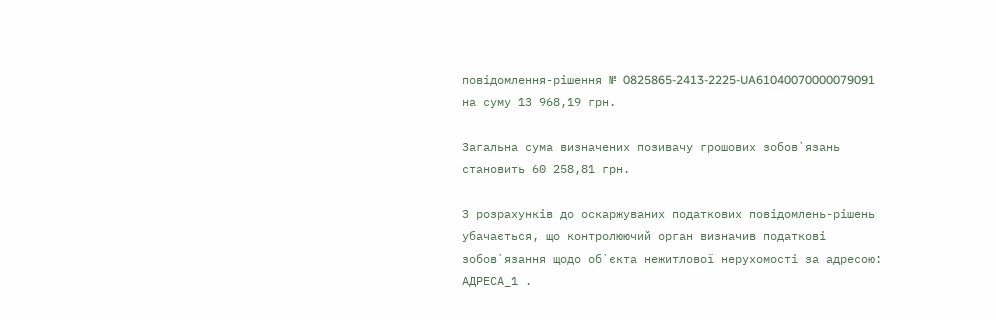повідомлення-рішення № 0825865-2413-2225-UA61040070000079091 на суму 13 968,19 грн.

Загальна сума визначених позивачу грошових зобов`язань становить 60 258,81 грн.

З розрахунків до оскаржуваних податкових повідомлень-рішень убачається, що контролюючий орган визначив податкові зобов`язання щодо об`єкта нежитлової нерухомості за адресою: АДРЕСА_1 .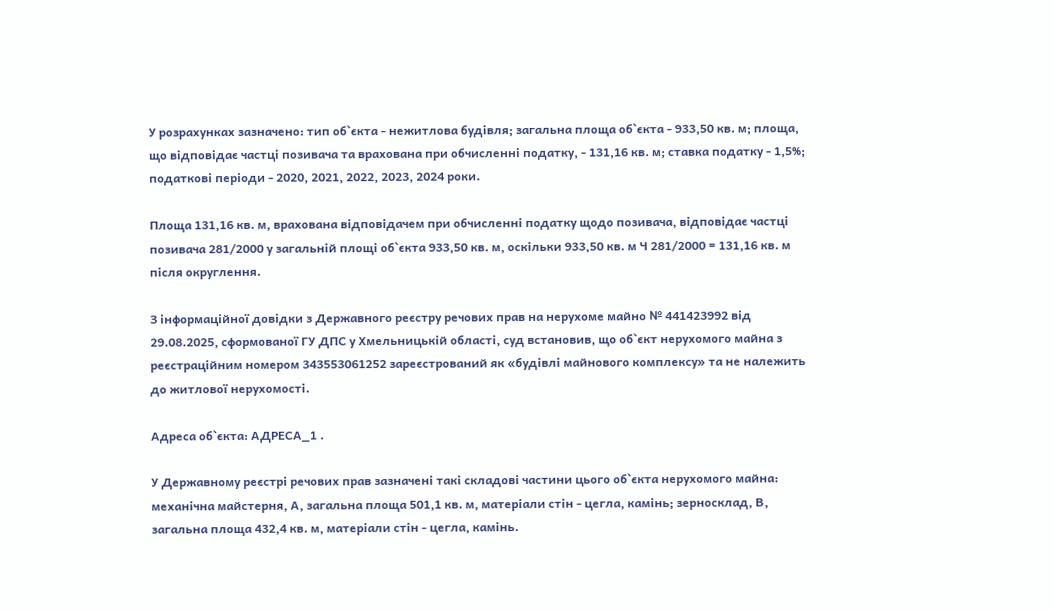У розрахунках зазначено: тип об`єкта - нежитлова будівля; загальна площа об`єкта - 933,50 кв. м; площа, що відповідає частці позивача та врахована при обчисленні податку, - 131,16 кв. м; ставка податку - 1,5%; податкові періоди - 2020, 2021, 2022, 2023, 2024 роки.

Площа 131,16 кв. м, врахована відповідачем при обчисленні податку щодо позивача, відповідає частці позивача 281/2000 у загальній площі об`єкта 933,50 кв. м, оскільки 933,50 кв. м Ч 281/2000 = 131,16 кв. м після округлення.

З інформаційної довідки з Державного реєстру речових прав на нерухоме майно № 441423992 від 29.08.2025, сформованої ГУ ДПС у Хмельницькій області, суд встановив, що об`єкт нерухомого майна з реєстраційним номером 343553061252 зареєстрований як «будівлі майнового комплексу» та не належить до житлової нерухомості.

Адреса об`єкта: АДРЕСА_1 .

У Державному реєстрі речових прав зазначені такі складові частини цього об`єкта нерухомого майна: механічна майстерня, А, загальна площа 501,1 кв. м, матеріали стін - цегла, камінь; зерносклад, В, загальна площа 432,4 кв. м, матеріали стін - цегла, камінь.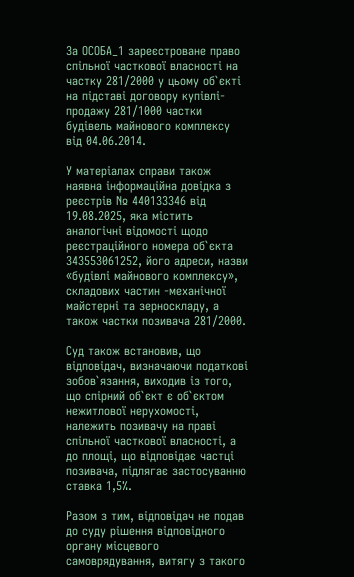За ОСОБА_1 зареєстроване право спільної часткової власності на частку 281/2000 у цьому об`єкті на підставі договору купівлі-продажу 281/1000 частки будівель майнового комплексу від 04.06.2014.

У матеріалах справи також наявна інформаційна довідка з реєстрів № 440133346 від 19.08.2025, яка містить аналогічні відомості щодо реєстраційного номера об`єкта 343553061252, його адреси, назви «будівлі майнового комплексу», складових частин -механічної майстерні та зерноскладу, а також частки позивача 281/2000.

Суд також встановив, що відповідач, визначаючи податкові зобов`язання, виходив із того, що спірний об`єкт є об`єктом нежитлової нерухомості, належить позивачу на праві спільної часткової власності, а до площі, що відповідає частці позивача, підлягає застосуванню ставка 1,5%.

Разом з тим, відповідач не подав до суду рішення відповідного органу місцевого самоврядування, витягу з такого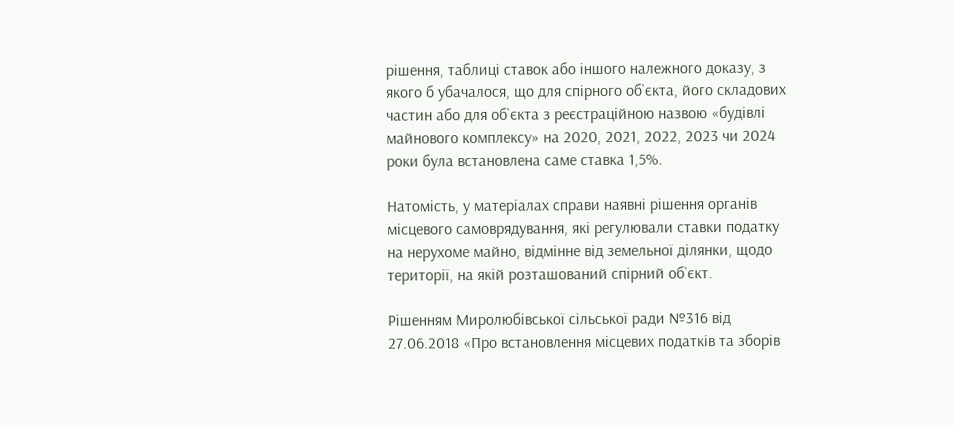рішення, таблиці ставок або іншого належного доказу, з якого б убачалося, що для спірного об`єкта, його складових частин або для об`єкта з реєстраційною назвою «будівлі майнового комплексу» на 2020, 2021, 2022, 2023 чи 2024 роки була встановлена саме ставка 1,5%.

Натомість, у матеріалах справи наявні рішення органів місцевого самоврядування, які регулювали ставки податку на нерухоме майно, відмінне від земельної ділянки, щодо території, на якій розташований спірний об`єкт.

Рішенням Миролюбівської сільської ради №316 від 27.06.2018 «Про встановлення місцевих податків та зборів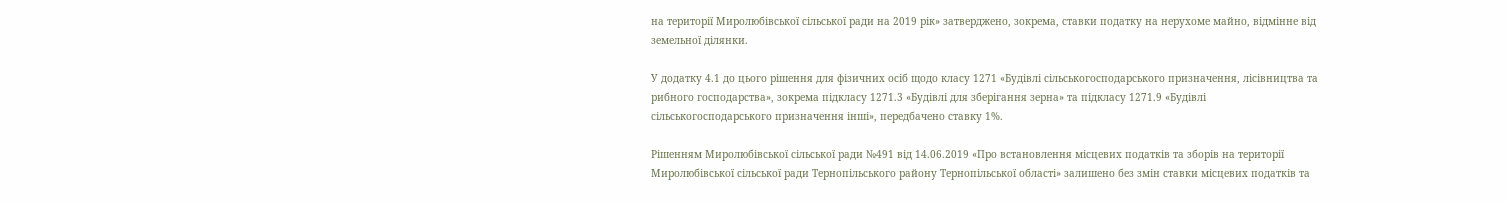на території Миролюбівської сільської ради на 2019 рік» затверджено, зокрема, ставки податку на нерухоме майно, відмінне від земельної ділянки.

У додатку 4.1 до цього рішення для фізичних осіб щодо класу 1271 «Будівлі сільськогосподарського призначення, лісівництва та рибного господарства», зокрема підкласу 1271.3 «Будівлі для зберігання зерна» та підкласу 1271.9 «Будівлі сільськогосподарського призначення інші», передбачено ставку 1%.

Рішенням Миролюбівської сільської ради №491 від 14.06.2019 «Про встановлення місцевих податків та зборів на території Миролюбівської сільської ради Тернопільського району Тернопільської області» залишено без змін ставки місцевих податків та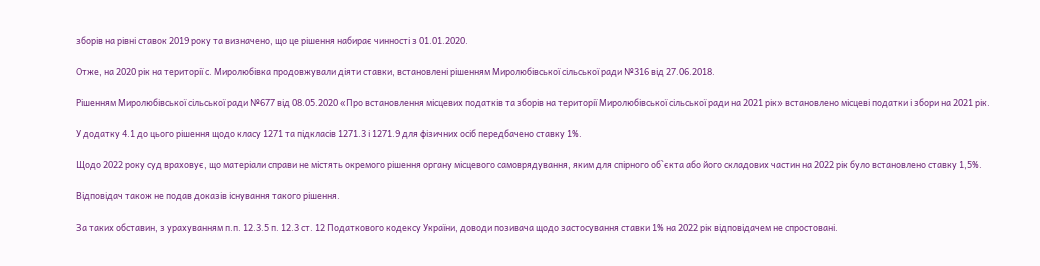зборів на рівні ставок 2019 року та визначено, що це рішення набирає чинності з 01.01.2020.

Отже, на 2020 рік на території с. Миролюбівка продовжували діяти ставки, встановлені рішенням Миролюбівської сільської ради №316 від 27.06.2018.

Рішенням Миролюбівської сільської ради №677 від 08.05.2020 «Про встановлення місцевих податків та зборів на території Миролюбівської сільської ради на 2021 рік» встановлено місцеві податки і збори на 2021 рік.

У додатку 4.1 до цього рішення щодо класу 1271 та підкласів 1271.3 і 1271.9 для фізичних осіб передбачено ставку 1%.

Щодо 2022 року суд враховує, що матеріали справи не містять окремого рішення органу місцевого самоврядування, яким для спірного об`єкта або його складових частин на 2022 рік було встановлено ставку 1,5%.

Відповідач також не подав доказів існування такого рішення.

За таких обставин, з урахуванням п.п. 12.3.5 п. 12.3 ст. 12 Податкового кодексу України, доводи позивача щодо застосування ставки 1% на 2022 рік відповідачем не спростовані.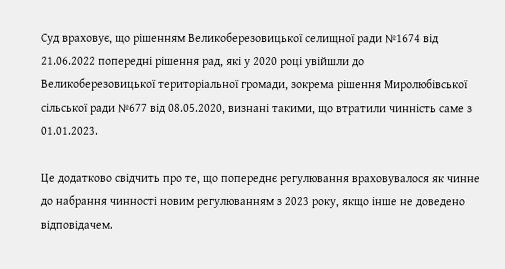Суд враховує, що рішенням Великоберезовицької селищної ради №1674 від 21.06.2022 попередні рішення рад, які у 2020 році увійшли до Великоберезовицької територіальної громади, зокрема рішення Миролюбівської сільської ради №677 від 08.05.2020, визнані такими, що втратили чинність саме з 01.01.2023.

Це додатково свідчить про те, що попереднє регулювання враховувалося як чинне до набрання чинності новим регулюванням з 2023 року, якщо інше не доведено відповідачем.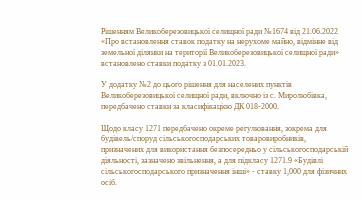Рішенням Великоберезовицької селищної ради №1674 від 21.06.2022 «Про встановлення ставок податку на нерухоме майно, відмінне від земельної ділянки на території Великоберезовицької селищної ради» встановлено ставки податку з 01.01.2023.

У додатку №2 до цього рішення для населених пунктів Великоберезовицької селищної ради, включно із с. Миролюбівка, передбачено ставки за класифікацією ДК 018-2000.

Щодо класу 1271 передбачено окреме регулювання, зокрема для будівель/споруд сільськогосподарських товаровиробників, призначених для використання безпосередньо у сільськогосподарській діяльності, зазначено звільнення, а для підкласу 1271.9 «Будівлі сільськогосподарського призначення інші» - ставку 1,000 для фізичних осіб.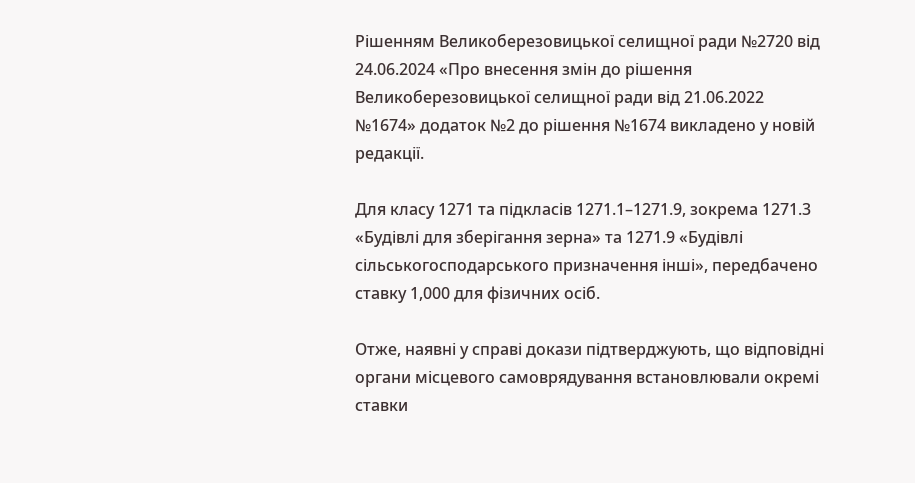Рішенням Великоберезовицької селищної ради №2720 від 24.06.2024 «Про внесення змін до рішення Великоберезовицької селищної ради від 21.06.2022 №1674» додаток №2 до рішення №1674 викладено у новій редакції.

Для класу 1271 та підкласів 1271.1–1271.9, зокрема 1271.3 «Будівлі для зберігання зерна» та 1271.9 «Будівлі сільськогосподарського призначення інші», передбачено ставку 1,000 для фізичних осіб.

Отже, наявні у справі докази підтверджують, що відповідні органи місцевого самоврядування встановлювали окремі ставки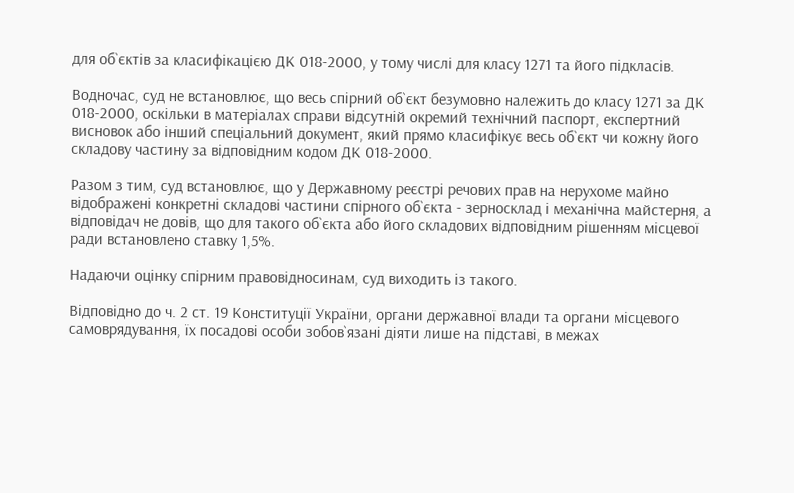для об`єктів за класифікацією ДК 018-2000, у тому числі для класу 1271 та його підкласів.

Водночас, суд не встановлює, що весь спірний об`єкт безумовно належить до класу 1271 за ДК 018-2000, оскільки в матеріалах справи відсутній окремий технічний паспорт, експертний висновок або інший спеціальний документ, який прямо класифікує весь об`єкт чи кожну його складову частину за відповідним кодом ДК 018-2000.

Разом з тим, суд встановлює, що у Державному реєстрі речових прав на нерухоме майно відображені конкретні складові частини спірного об`єкта - зерносклад і механічна майстерня, а відповідач не довів, що для такого об`єкта або його складових відповідним рішенням місцевої ради встановлено ставку 1,5%.

Надаючи оцінку спірним правовідносинам, суд виходить із такого.

Відповідно до ч. 2 ст. 19 Конституції України, органи державної влади та органи місцевого самоврядування, їх посадові особи зобов`язані діяти лише на підставі, в межах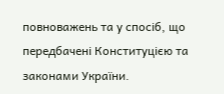повноважень та у спосіб, що передбачені Конституцією та законами України.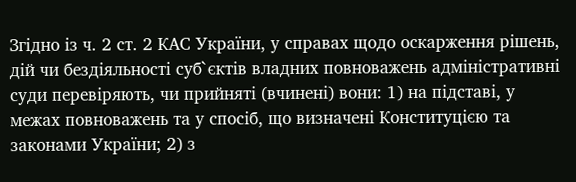Згідно із ч. 2 ст. 2 КАС України, у справах щодо оскарження рішень, дій чи бездіяльності суб`єктів владних повноважень адміністративні суди перевіряють, чи прийняті (вчинені) вони: 1) на підставі, у межах повноважень та у спосіб, що визначені Конституцією та законами України; 2) з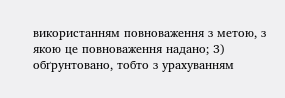використанням повноваження з метою, з якою це повноваження надано; 3) обґрунтовано, тобто з урахуванням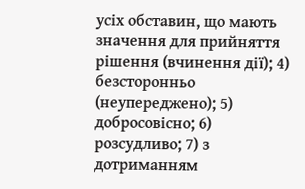усіх обставин, що мають значення для прийняття рішення (вчинення дії); 4) безсторонньо (неупереджено); 5) добросовісно; 6) розсудливо; 7) з дотриманням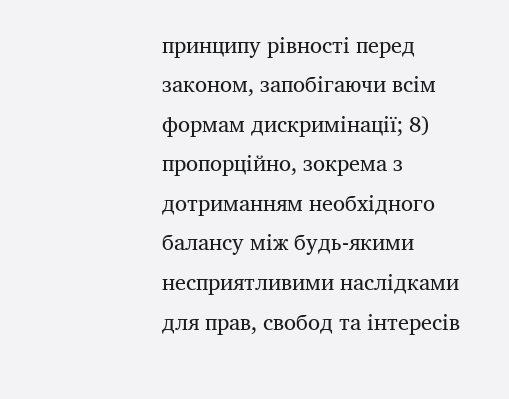принципу рівності перед законом, запобігаючи всім формам дискримінації; 8) пропорційно, зокрема з дотриманням необхідного балансу між будь-якими несприятливими наслідками для прав, свобод та інтересів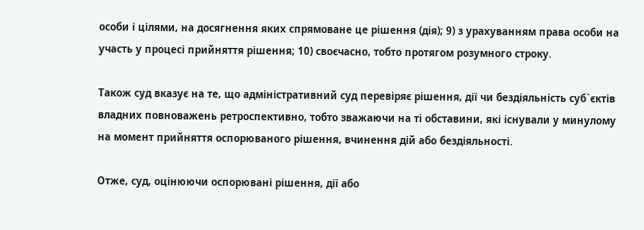особи і цілями, на досягнення яких спрямоване це рішення (дія); 9) з урахуванням права особи на участь у процесі прийняття рішення; 10) своєчасно, тобто протягом розумного строку.

Також суд вказує на те, що адміністративний суд перевіряє рішення, дії чи бездіяльність суб`єктів владних повноважень ретроспективно, тобто зважаючи на ті обставини, які існували у минулому на момент прийняття оспорюваного рішення, вчинення дій або бездіяльності.

Отже, суд, оцінюючи оспорювані рішення, дії або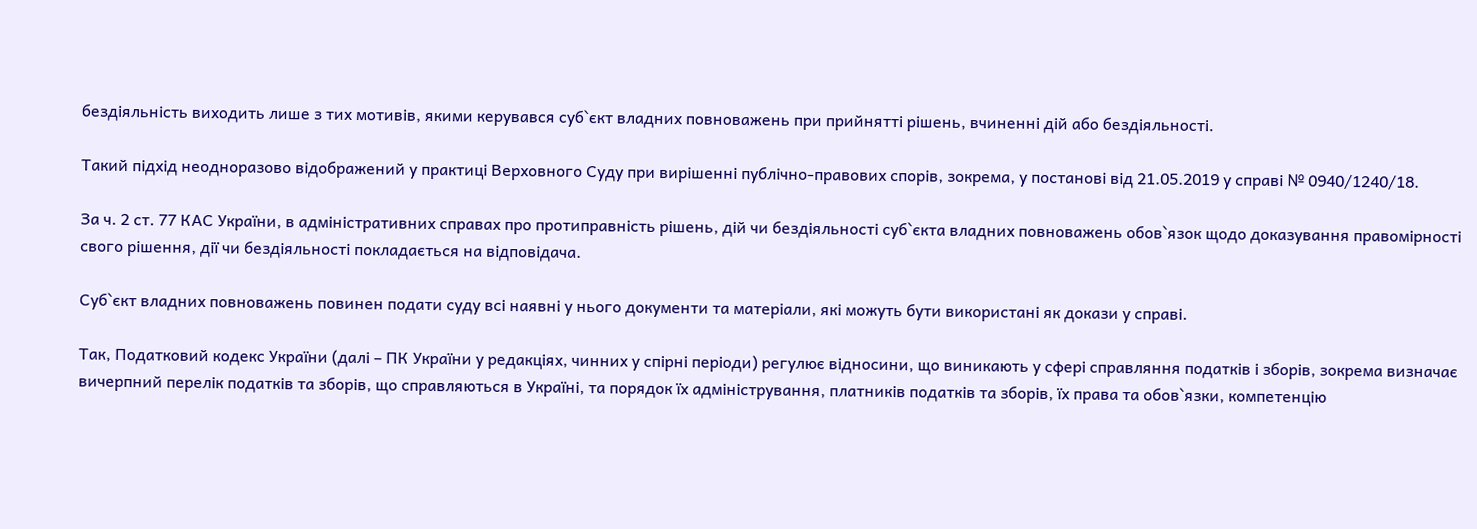бездіяльність виходить лише з тих мотивів, якими керувався суб`єкт владних повноважень при прийнятті рішень, вчиненні дій або бездіяльності.

Такий підхід неодноразово відображений у практиці Верховного Суду при вирішенні публічно-правових спорів, зокрема, у постанові від 21.05.2019 у справі № 0940/1240/18.

За ч. 2 ст. 77 КАС України, в адміністративних справах про протиправність рішень, дій чи бездіяльності суб`єкта владних повноважень обов`язок щодо доказування правомірності свого рішення, дії чи бездіяльності покладається на відповідача.

Суб`єкт владних повноважень повинен подати суду всі наявні у нього документи та матеріали, які можуть бути використані як докази у справі.

Так, Податковий кодекс України (далі – ПК України у редакціях, чинних у спірні періоди) регулює відносини, що виникають у сфері справляння податків і зборів, зокрема визначає вичерпний перелік податків та зборів, що справляються в Україні, та порядок їх адміністрування, платників податків та зборів, їх права та обов`язки, компетенцію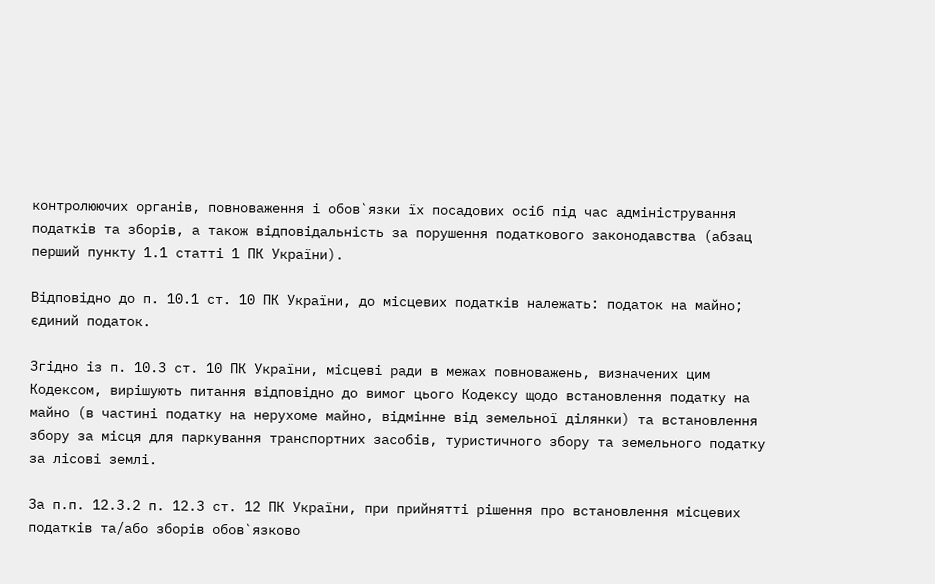контролюючих органів, повноваження і обов`язки їх посадових осіб під час адміністрування податків та зборів, а також відповідальність за порушення податкового законодавства (абзац перший пункту 1.1 статті 1 ПК України).

Відповідно до п. 10.1 ст. 10 ПК України, до місцевих податків належать: податок на майно; єдиний податок.

Згідно із п. 10.3 ст. 10 ПК України, місцеві ради в межах повноважень, визначених цим Кодексом, вирішують питання відповідно до вимог цього Кодексу щодо встановлення податку на майно (в частині податку на нерухоме майно, відмінне від земельної ділянки) та встановлення збору за місця для паркування транспортних засобів, туристичного збору та земельного податку за лісові землі.

За п.п. 12.3.2 п. 12.3 ст. 12 ПК України, при прийнятті рішення про встановлення місцевих податків та/або зборів обов`язково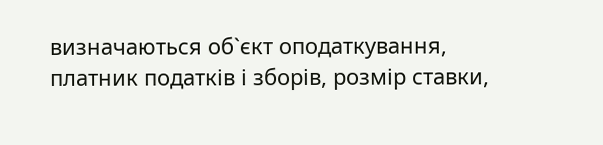визначаються об`єкт оподаткування, платник податків і зборів, розмір ставки,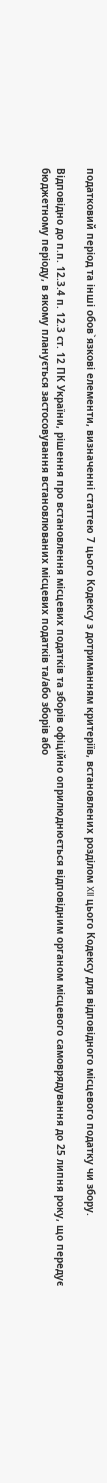податковий період та інші обов`язкові елементи, визначенні статтею 7 цього Кодексу з дотриманням критеріїв, встановлених розділом XII цього Кодексу для відповідного місцевого податку чи збору.

Відповідно до п.п. 12.3.4 п. 12.3 ст. 12 ПК України, рішення про встановлення місцевих податків та зборів офіційно оприлюднюється відповідним органом місцевого самоврядування до 25 липня року, що передує бюджетному періоду, в якому планується застосовування встановлюваних місцевих податків та/або зборів або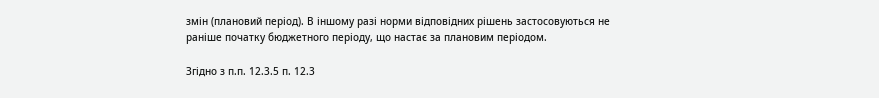змін (плановий період). В іншому разі норми відповідних рішень застосовуються не раніше початку бюджетного періоду, що настає за плановим періодом.

Згідно з п.п. 12.3.5 п. 12.3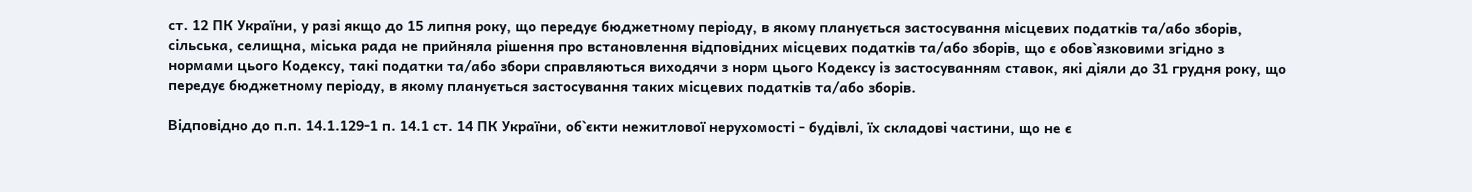ст. 12 ПК України, у разі якщо до 15 липня року, що передує бюджетному періоду, в якому планується застосування місцевих податків та/або зборів, сільська, селищна, міська рада не прийняла рішення про встановлення відповідних місцевих податків та/або зборів, що є обов`язковими згідно з нормами цього Кодексу, такі податки та/або збори справляються виходячи з норм цього Кодексу із застосуванням ставок, які діяли до 31 грудня року, що передує бюджетному періоду, в якому планується застосування таких місцевих податків та/або зборів.

Відповідно до п.п. 14.1.129-1 п. 14.1 ст. 14 ПК України, об`єкти нежитлової нерухомості - будівлі, їх складові частини, що не є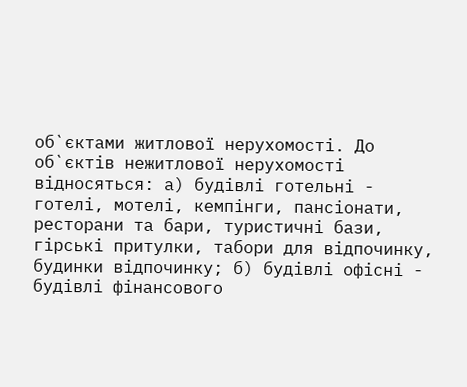об`єктами житлової нерухомості. До об`єктів нежитлової нерухомості відносяться: а) будівлі готельні - готелі, мотелі, кемпінги, пансіонати, ресторани та бари, туристичні бази, гірські притулки, табори для відпочинку, будинки відпочинку; б) будівлі офісні - будівлі фінансового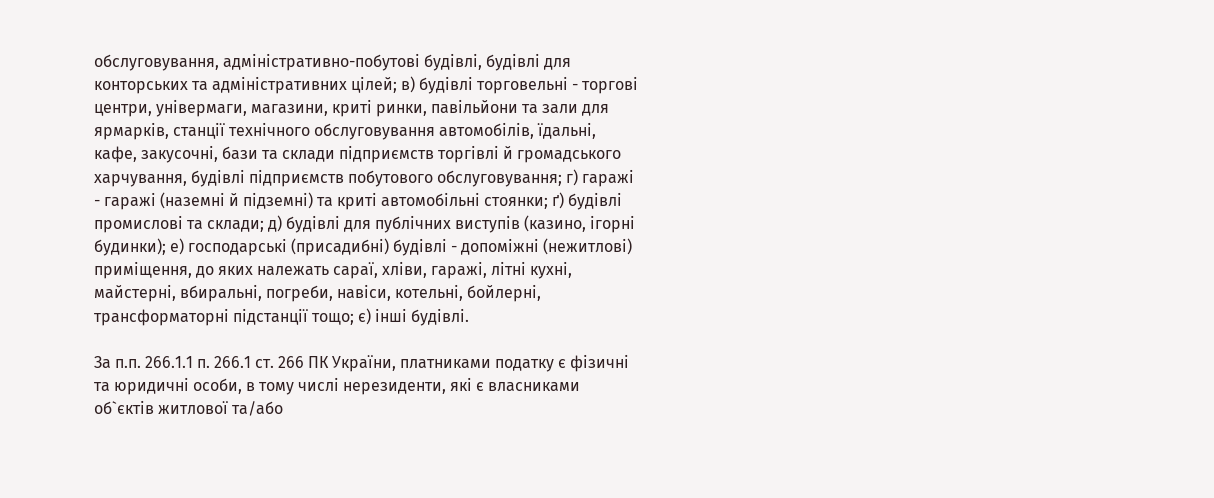обслуговування, адміністративно-побутові будівлі, будівлі для конторських та адміністративних цілей; в) будівлі торговельні - торгові центри, універмаги, магазини, криті ринки, павільйони та зали для ярмарків, станції технічного обслуговування автомобілів, їдальні, кафе, закусочні, бази та склади підприємств торгівлі й громадського харчування, будівлі підприємств побутового обслуговування; г) гаражі - гаражі (наземні й підземні) та криті автомобільні стоянки; ґ) будівлі промислові та склади; д) будівлі для публічних виступів (казино, ігорні будинки); е) господарські (присадибні) будівлі - допоміжні (нежитлові) приміщення, до яких належать сараї, хліви, гаражі, літні кухні, майстерні, вбиральні, погреби, навіси, котельні, бойлерні, трансформаторні підстанції тощо; є) інші будівлі.

За п.п. 266.1.1 п. 266.1 ст. 266 ПК України, платниками податку є фізичні та юридичні особи, в тому числі нерезиденти, які є власниками об`єктів житлової та/або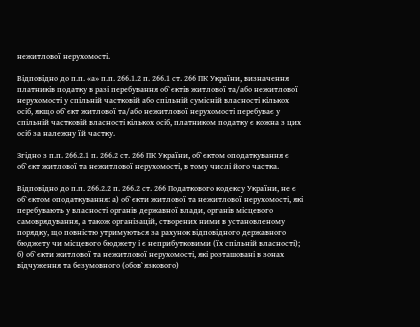нежитлової нерухомості.

Відповідно до п.п. «а» п.п. 266.1.2 п. 266.1 ст. 266 ПК України, визначення платників податку в разі перебування об`єктів житлової та/або нежитлової нерухомості у спільній частковій або спільній сумісній власності кількох осіб, якщо об`єкт житлової та/або нежитлової нерухомості перебуває у спільній частковій власності кількох осіб, платником податку є кожна з цих осіб за належну їй частку.

Згідно з п.п. 266.2.1 п. 266.2 ст. 266 ПК України, об`єктом оподаткування є об`єкт житлової та нежитлової нерухомості, в тому числі його частка.

Відповідно до п.п. 266.2.2 п. 266.2 ст. 266 Податкового кодексу України, не є об`єктом оподаткування: а) об`єкти житлової та нежитлової нерухомості, які перебувають у власності органів державної влади, органів місцевого самоврядування, а також організацій, створених ними в установленому порядку, що повністю утримуються за рахунок відповідного державного бюджету чи місцевого бюджету і є неприбутковими (їх спільній власності); б) об`єкти житлової та нежитлової нерухомості, які розташовані в зонах відчуження та безумовного (обов`язкового)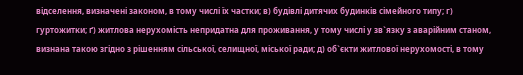відселення, визначені законом, в тому числі їх частки; в) будівлі дитячих будинків сімейного типу; г) гуртожитки; ґ) житлова нерухомість непридатна для проживання, у тому числі у зв`язку з аварійним станом, визнана такою згідно з рішенням сільської, селищної, міської ради; д) об`єкти житлової нерухомості, в тому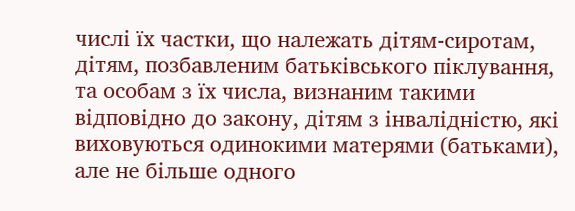числі їх частки, що належать дітям-сиротам, дітям, позбавленим батьківського піклування, та особам з їх числа, визнаним такими відповідно до закону, дітям з інвалідністю, які виховуються одинокими матерями (батьками), але не більше одного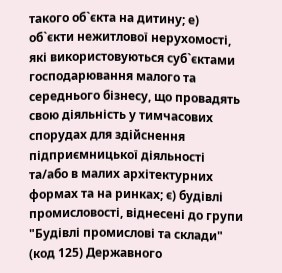такого об`єкта на дитину; е) об`єкти нежитлової нерухомості, які використовуються суб`єктами господарювання малого та середнього бізнесу, що провадять свою діяльність у тимчасових спорудах для здійснення підприємницької діяльності та/або в малих архітектурних формах та на ринках; є) будівлі промисловості, віднесені до групи "Будівлі промислові та склади" (код 125) Державного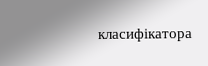класифікатора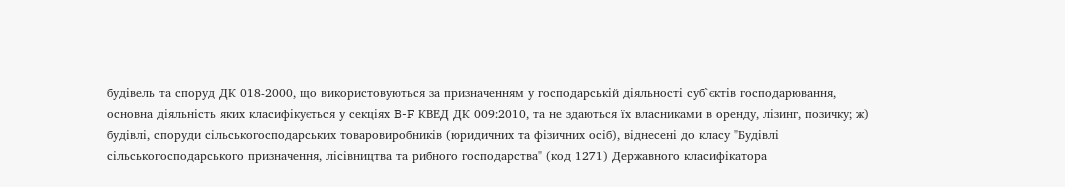будівель та споруд ДК 018-2000, що використовуються за призначенням у господарській діяльності суб`єктів господарювання, основна діяльність яких класифікується у секціях B-F КВЕД ДК 009:2010, та не здаються їх власниками в оренду, лізинг, позичку; ж) будівлі, споруди сільськогосподарських товаровиробників (юридичних та фізичних осіб), віднесені до класу "Будівлі сільськогосподарського призначення, лісівництва та рибного господарства" (код 1271) Державного класифікатора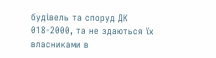будівель та споруд ДК 018-2000, та не здаються їх власниками в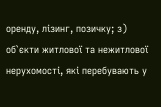оренду, лізинг, позичку; з) об`єкти житлової та нежитлової нерухомості, які перебувають у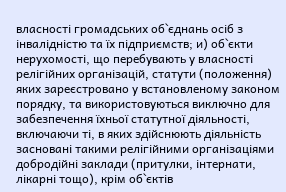власності громадських об`єднань осіб з інвалідністю та їх підприємств; и) об`єкти нерухомості, що перебувають у власності релігійних організацій, статути (положення) яких зареєстровано у встановленому законом порядку, та використовуються виключно для забезпечення їхньої статутної діяльності, включаючи ті, в яких здійснюють діяльність засновані такими релігійними організаціями добродійні заклади (притулки, інтернати, лікарні тощо), крім об`єктів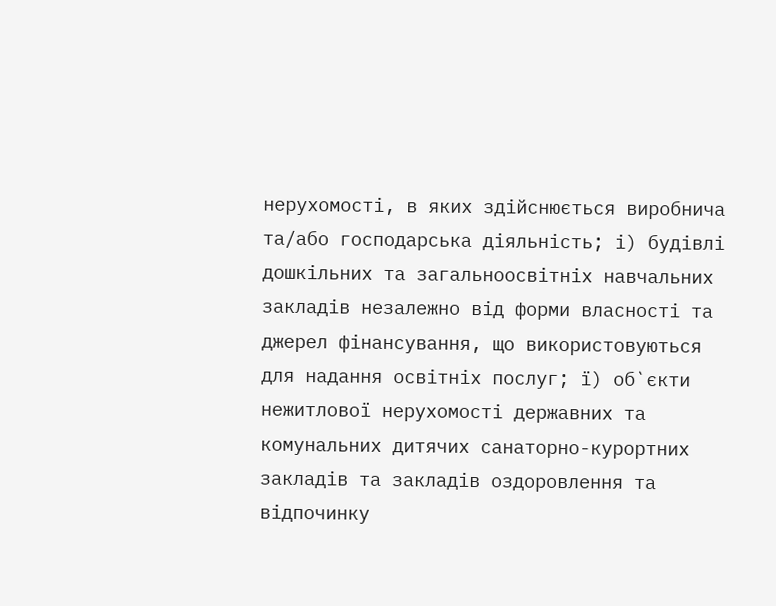нерухомості, в яких здійснюється виробнича та/або господарська діяльність; і) будівлі дошкільних та загальноосвітніх навчальних закладів незалежно від форми власності та джерел фінансування, що використовуються для надання освітніх послуг; ї) об`єкти нежитлової нерухомості державних та комунальних дитячих санаторно-курортних закладів та закладів оздоровлення та відпочинку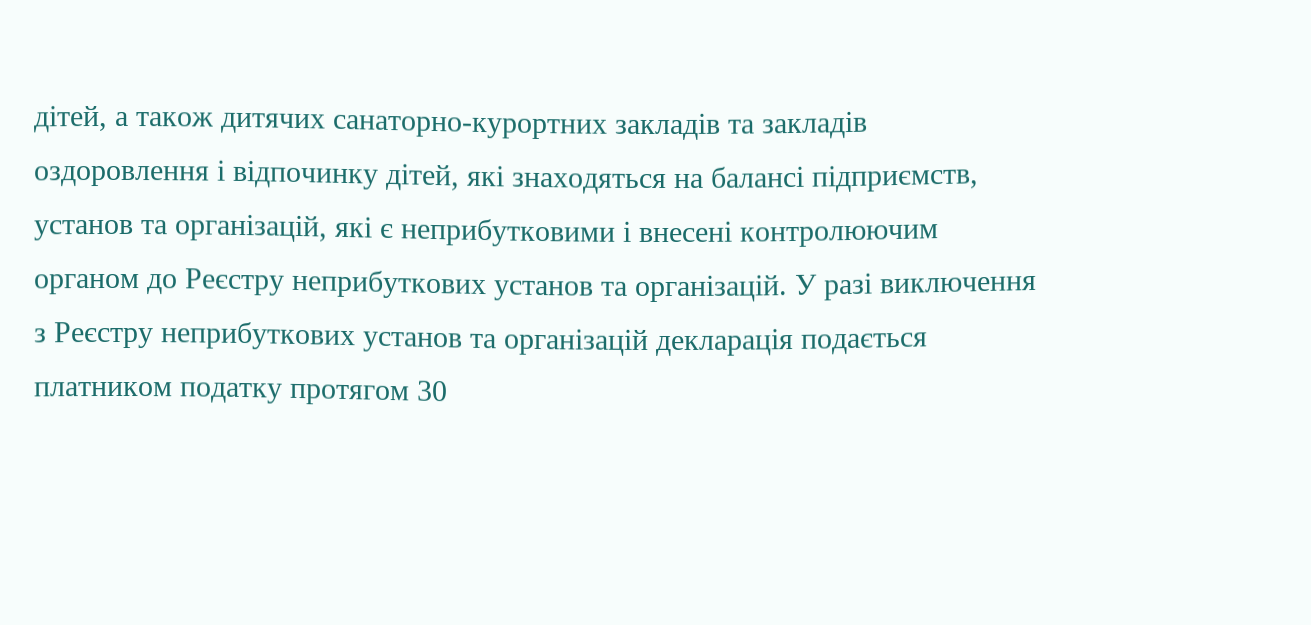дітей, а також дитячих санаторно-курортних закладів та закладів оздоровлення і відпочинку дітей, які знаходяться на балансі підприємств, установ та організацій, які є неприбутковими і внесені контролюючим органом до Реєстру неприбуткових установ та організацій. У разі виключення з Реєстру неприбуткових установ та організацій декларація подається платником податку протягом 30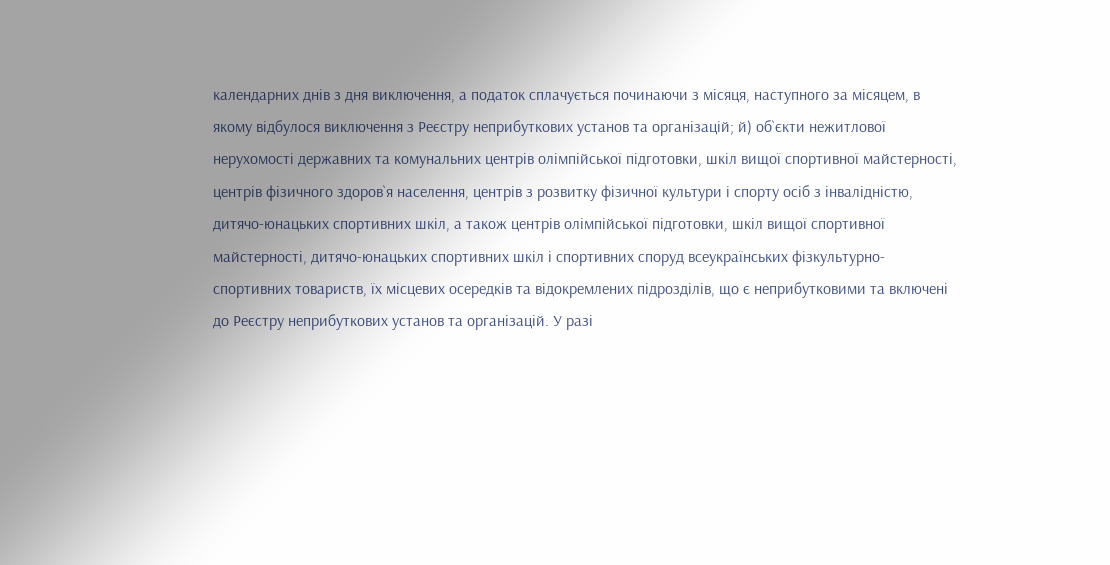календарних днів з дня виключення, а податок сплачується починаючи з місяця, наступного за місяцем, в якому відбулося виключення з Реєстру неприбуткових установ та організацій; й) об`єкти нежитлової нерухомості державних та комунальних центрів олімпійської підготовки, шкіл вищої спортивної майстерності, центрів фізичного здоров`я населення, центрів з розвитку фізичної культури і спорту осіб з інвалідністю, дитячо-юнацьких спортивних шкіл, а також центрів олімпійської підготовки, шкіл вищої спортивної майстерності, дитячо-юнацьких спортивних шкіл і спортивних споруд всеукраїнських фізкультурно-спортивних товариств, їх місцевих осередків та відокремлених підрозділів, що є неприбутковими та включені до Реєстру неприбуткових установ та організацій. У разі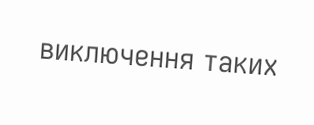виключення таких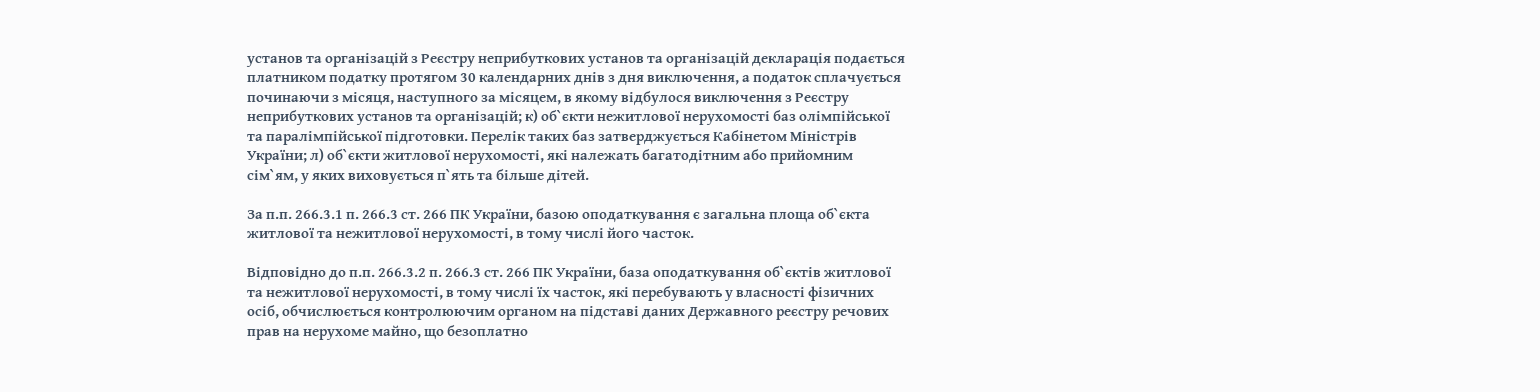установ та організацій з Реєстру неприбуткових установ та організацій декларація подається платником податку протягом 30 календарних днів з дня виключення, а податок сплачується починаючи з місяця, наступного за місяцем, в якому відбулося виключення з Реєстру неприбуткових установ та організацій; к) об`єкти нежитлової нерухомості баз олімпійської та паралімпійської підготовки. Перелік таких баз затверджується Кабінетом Міністрів України; л) об`єкти житлової нерухомості, які належать багатодітним або прийомним сім`ям, у яких виховується п`ять та більше дітей.

За п.п. 266.3.1 п. 266.3 ст. 266 ПК України, базою оподаткування є загальна площа об`єкта житлової та нежитлової нерухомості, в тому числі його часток.

Відповідно до п.п. 266.3.2 п. 266.3 ст. 266 ПК України, база оподаткування об`єктів житлової та нежитлової нерухомості, в тому числі їх часток, які перебувають у власності фізичних осіб, обчислюється контролюючим органом на підставі даних Державного реєстру речових прав на нерухоме майно, що безоплатно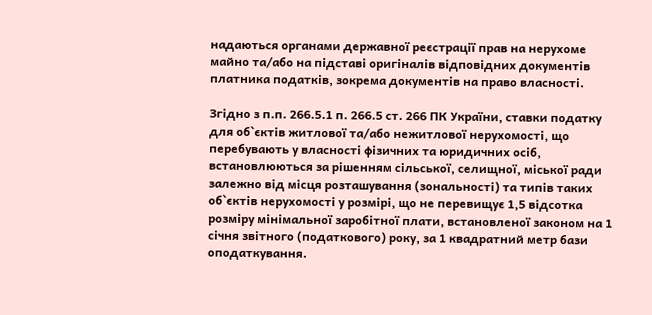надаються органами державної реєстрації прав на нерухоме майно та/або на підставі оригіналів відповідних документів платника податків, зокрема документів на право власності.

Згідно з п.п. 266.5.1 п. 266.5 ст. 266 ПК України, ставки податку для об`єктів житлової та/або нежитлової нерухомості, що перебувають у власності фізичних та юридичних осіб, встановлюються за рішенням сільської, селищної, міської ради залежно від місця розташування (зональності) та типів таких об`єктів нерухомості у розмірі, що не перевищує 1,5 відсотка розміру мінімальної заробітної плати, встановленої законом на 1 січня звітного (податкового) року, за 1 квадратний метр бази оподаткування.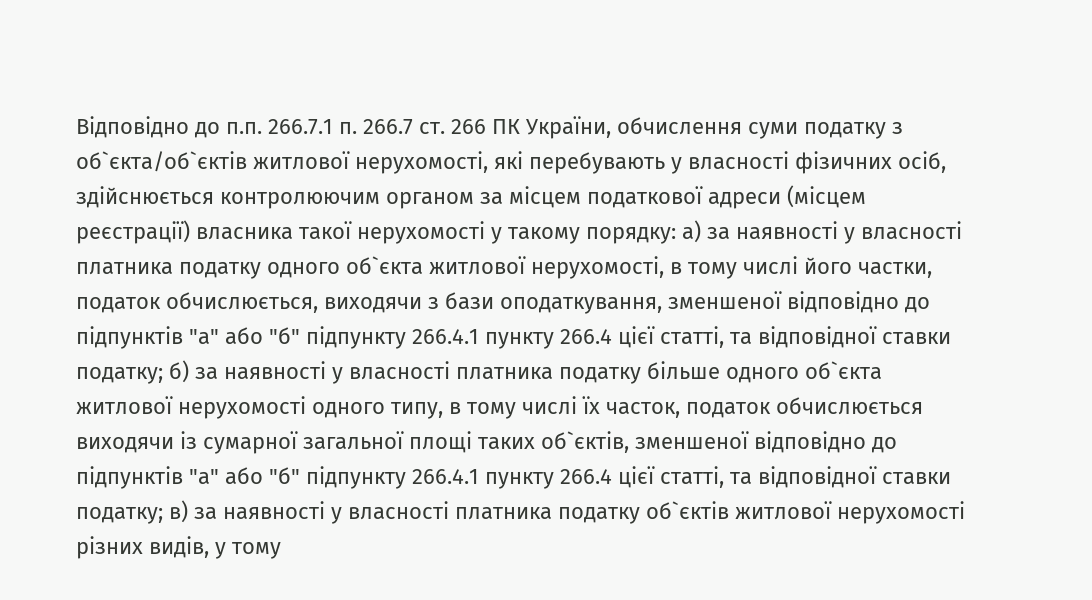Відповідно до п.п. 266.7.1 п. 266.7 ст. 266 ПК України, обчислення суми податку з об`єкта/об`єктів житлової нерухомості, які перебувають у власності фізичних осіб, здійснюється контролюючим органом за місцем податкової адреси (місцем реєстрації) власника такої нерухомості у такому порядку: а) за наявності у власності платника податку одного об`єкта житлової нерухомості, в тому числі його частки, податок обчислюється, виходячи з бази оподаткування, зменшеної відповідно до підпунктів "а" або "б" підпункту 266.4.1 пункту 266.4 цієї статті, та відповідної ставки податку; б) за наявності у власності платника податку більше одного об`єкта житлової нерухомості одного типу, в тому числі їх часток, податок обчислюється виходячи із сумарної загальної площі таких об`єктів, зменшеної відповідно до підпунктів "а" або "б" підпункту 266.4.1 пункту 266.4 цієї статті, та відповідної ставки податку; в) за наявності у власності платника податку об`єктів житлової нерухомості різних видів, у тому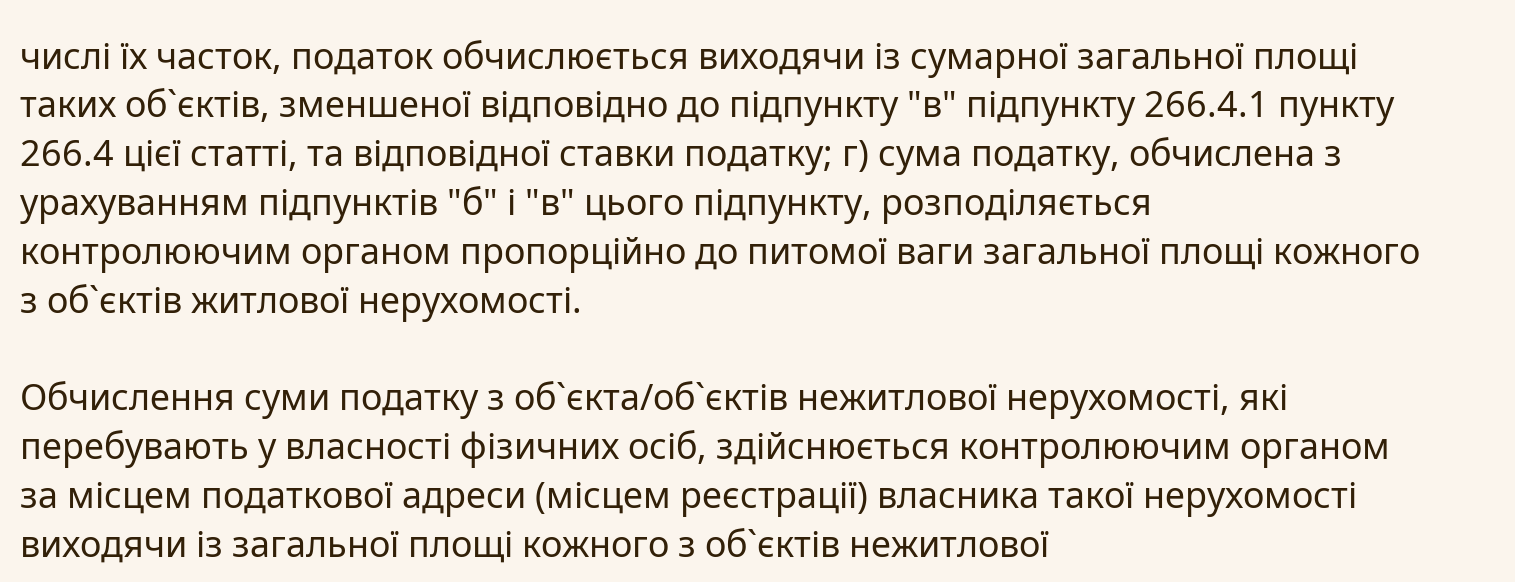числі їх часток, податок обчислюється виходячи із сумарної загальної площі таких об`єктів, зменшеної відповідно до підпункту "в" підпункту 266.4.1 пункту 266.4 цієї статті, та відповідної ставки податку; г) сума податку, обчислена з урахуванням підпунктів "б" і "в" цього підпункту, розподіляється контролюючим органом пропорційно до питомої ваги загальної площі кожного з об`єктів житлової нерухомості.

Обчислення суми податку з об`єкта/об`єктів нежитлової нерухомості, які перебувають у власності фізичних осіб, здійснюється контролюючим органом за місцем податкової адреси (місцем реєстрації) власника такої нерухомості виходячи із загальної площі кожного з об`єктів нежитлової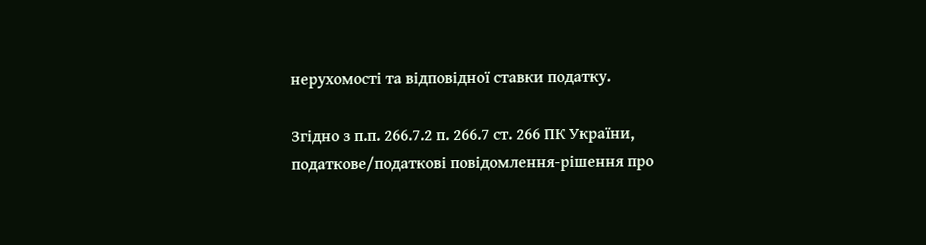нерухомості та відповідної ставки податку.

Згідно з п.п. 266.7.2 п. 266.7 ст. 266 ПК України, податкове/податкові повідомлення-рішення про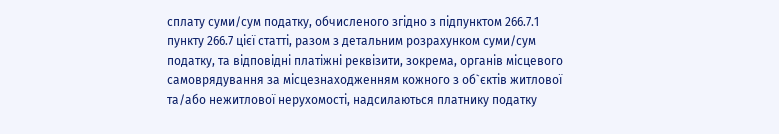сплату суми/сум податку, обчисленого згідно з підпунктом 266.7.1 пункту 266.7 цієї статті, разом з детальним розрахунком суми/сум податку, та відповідні платіжні реквізити, зокрема, органів місцевого самоврядування за місцезнаходженням кожного з об`єктів житлової та/або нежитлової нерухомості, надсилаються платнику податку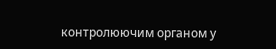контролюючим органом у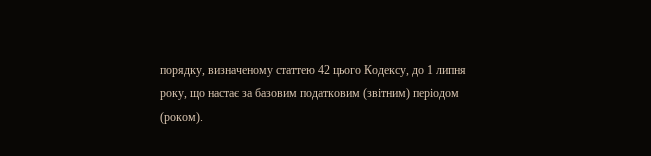порядку, визначеному статтею 42 цього Кодексу, до 1 липня року, що настає за базовим податковим (звітним) періодом (роком).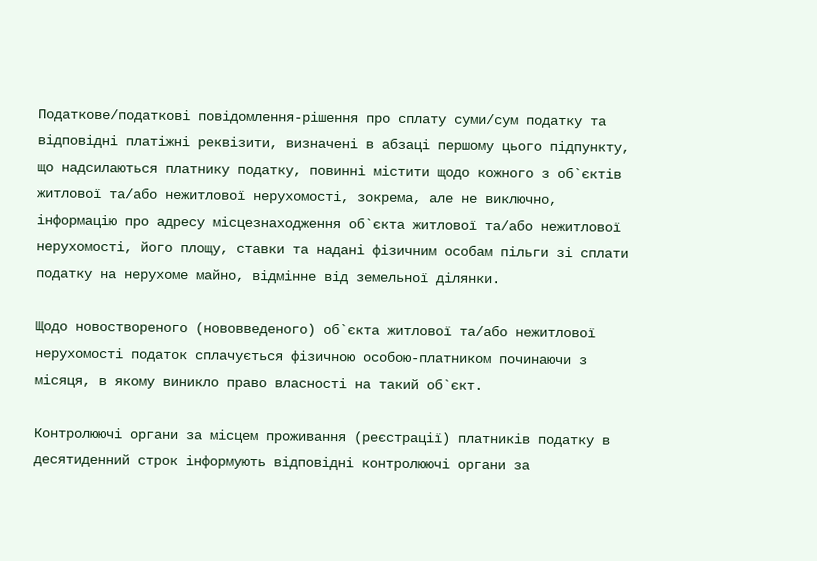Податкове/податкові повідомлення-рішення про сплату суми/сум податку та відповідні платіжні реквізити, визначені в абзаці першому цього підпункту, що надсилаються платнику податку, повинні містити щодо кожного з об`єктів житлової та/або нежитлової нерухомості, зокрема, але не виключно, інформацію про адресу місцезнаходження об`єкта житлової та/або нежитлової нерухомості, його площу, ставки та надані фізичним особам пільги зі сплати податку на нерухоме майно, відмінне від земельної ділянки.

Щодо новоствореного (нововведеного) об`єкта житлової та/або нежитлової нерухомості податок сплачується фізичною особою-платником починаючи з місяця, в якому виникло право власності на такий об`єкт.

Контролюючі органи за місцем проживання (реєстрації) платників податку в десятиденний строк інформують відповідні контролюючі органи за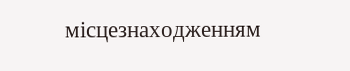місцезнаходженням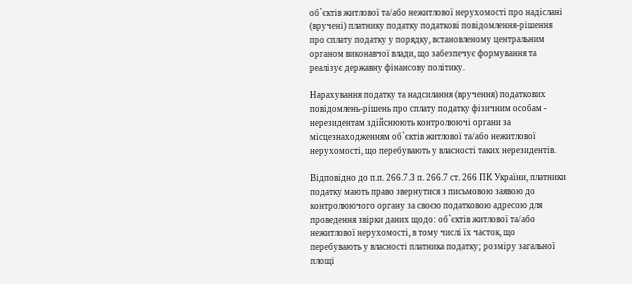об`єктів житлової та/або нежитлової нерухомості про надіслані (вручені) платнику податку податкові повідомлення-рішення про сплату податку у порядку, встановленому центральним органом виконавчої влади, що забезпечує формування та реалізує державну фінансову політику.

Нарахування податку та надсилання (вручення) податкових повідомлень-рішень про сплату податку фізичним особам - нерезидентам здійснюють контролюючі органи за місцезнаходженням об`єктів житлової та/або нежитлової нерухомості, що перебувають у власності таких нерезидентів.

Відповідно до п.п. 266.7.3 п. 266.7 ст. 266 ПК України, платники податку мають право звернутися з письмовою заявою до контролюючого органу за своєю податковою адресою для проведення звірки даних щодо: об`єктів житлової та/або нежитлової нерухомості, в тому числі їх часток, що перебувають у власності платника податку; розміру загальної площі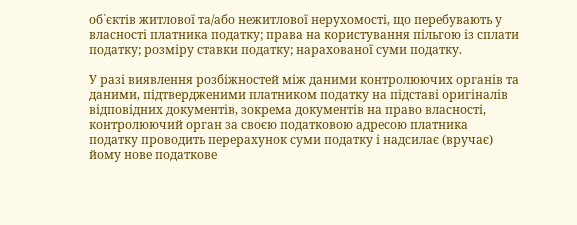об`єктів житлової та/або нежитлової нерухомості, що перебувають у власності платника податку; права на користування пільгою із сплати податку; розміру ставки податку; нарахованої суми податку.

У разі виявлення розбіжностей між даними контролюючих органів та даними, підтвердженими платником податку на підставі оригіналів відповідних документів, зокрема документів на право власності, контролюючий орган за своєю податковою адресою платника податку проводить перерахунок суми податку і надсилає (вручає) йому нове податкове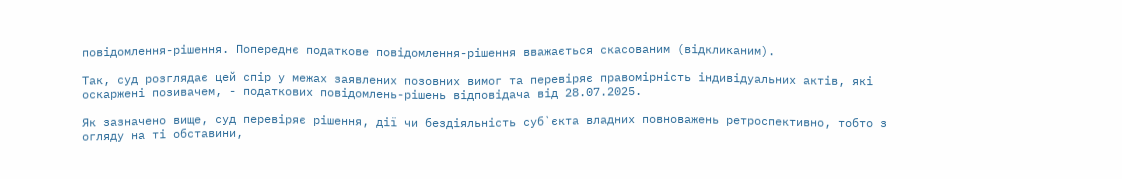повідомлення-рішення. Попереднє податкове повідомлення-рішення вважається скасованим (відкликаним).

Так, суд розглядає цей спір у межах заявлених позовних вимог та перевіряє правомірність індивідуальних актів, які оскаржені позивачем, - податкових повідомлень-рішень відповідача від 28.07.2025.

Як зазначено вище, суд перевіряє рішення, дії чи бездіяльність суб`єкта владних повноважень ретроспективно, тобто з огляду на ті обставини,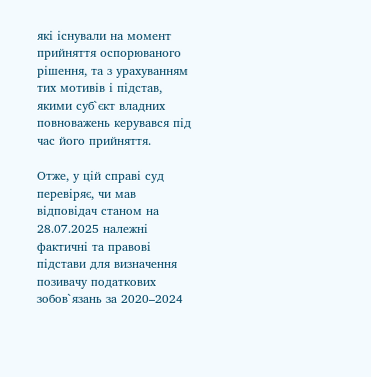які існували на момент прийняття оспорюваного рішення, та з урахуванням тих мотивів і підстав, якими суб`єкт владних повноважень керувався під час його прийняття.

Отже, у цій справі суд перевіряє, чи мав відповідач станом на 28.07.2025 належні фактичні та правові підстави для визначення позивачу податкових зобов`язань за 2020–2024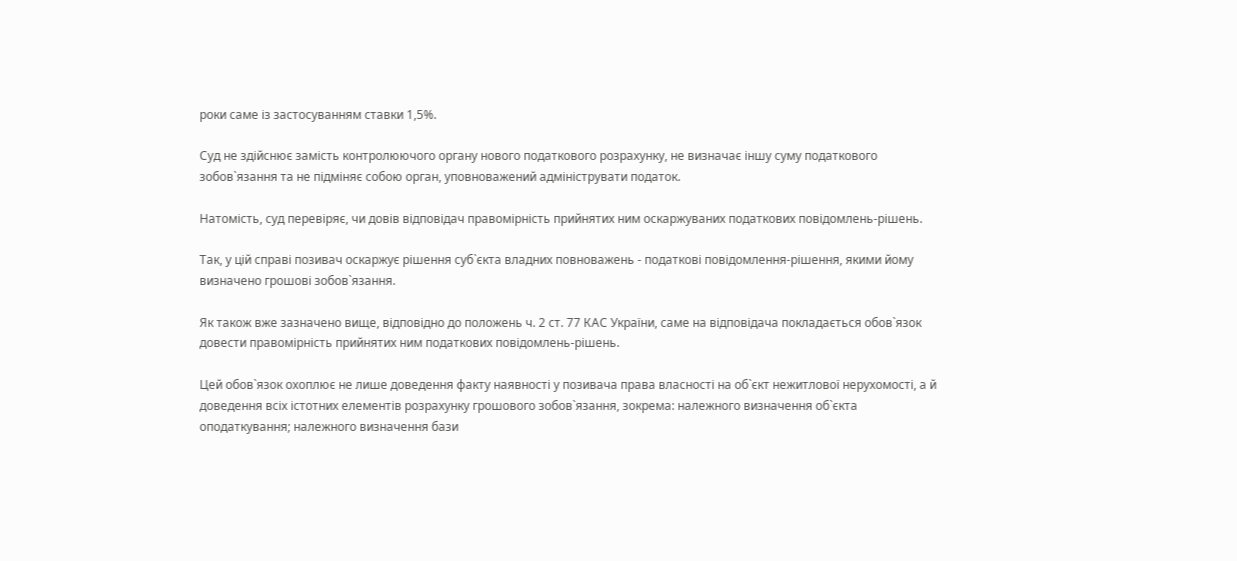роки саме із застосуванням ставки 1,5%.

Суд не здійснює замість контролюючого органу нового податкового розрахунку, не визначає іншу суму податкового зобов`язання та не підміняє собою орган, уповноважений адмініструвати податок.

Натомість, суд перевіряє, чи довів відповідач правомірність прийнятих ним оскаржуваних податкових повідомлень-рішень.

Так, у цій справі позивач оскаржує рішення суб`єкта владних повноважень - податкові повідомлення-рішення, якими йому визначено грошові зобов`язання.

Як також вже зазначено вище, відповідно до положень ч. 2 ст. 77 КАС України, саме на відповідача покладається обов`язок довести правомірність прийнятих ним податкових повідомлень-рішень.

Цей обов`язок охоплює не лише доведення факту наявності у позивача права власності на об`єкт нежитлової нерухомості, а й доведення всіх істотних елементів розрахунку грошового зобов`язання, зокрема: належного визначення об`єкта оподаткування; належного визначення бази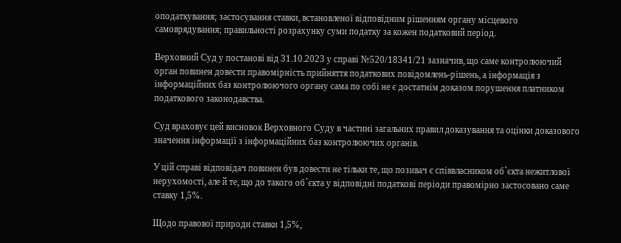оподаткування; застосування ставки, встановленої відповідним рішенням органу місцевого самоврядування; правильності розрахунку суми податку за кожен податковий період.

Верховний Суд у постанові від 31.10.2023 у справі №520/18341/21 зазначив, що саме контролюючий орган повинен довести правомірність прийняття податкових повідомлень-рішень, а інформація з інформаційних баз контролюючого органу сама по собі не є достатнім доказом порушення платником податкового законодавства.

Суд враховує цей висновок Верховного Суду в частині загальних правил доказування та оцінки доказового значення інформації з інформаційних баз контролюючих органів.

У цій справі відповідач повинен був довести не тільки те, що позивач є співвласником об`єкта нежитлової нерухомості, але й те, що до такого об`єкта у відповідні податкові періоди правомірно застосовано саме ставку 1,5%.

Щодо правової природи ставки 1,5%,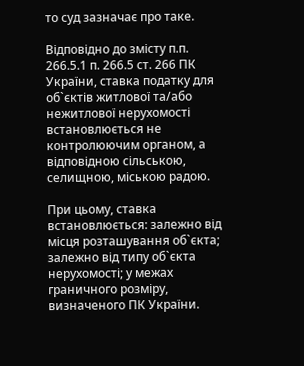то суд зазначає про таке.

Відповідно до змісту п.п. 266.5.1 п. 266.5 ст. 266 ПК України, ставка податку для об`єктів житлової та/або нежитлової нерухомості встановлюється не контролюючим органом, а відповідною сільською, селищною, міською радою.

При цьому, ставка встановлюється: залежно від місця розташування об`єкта; залежно від типу об`єкта нерухомості; у межах граничного розміру, визначеного ПК України.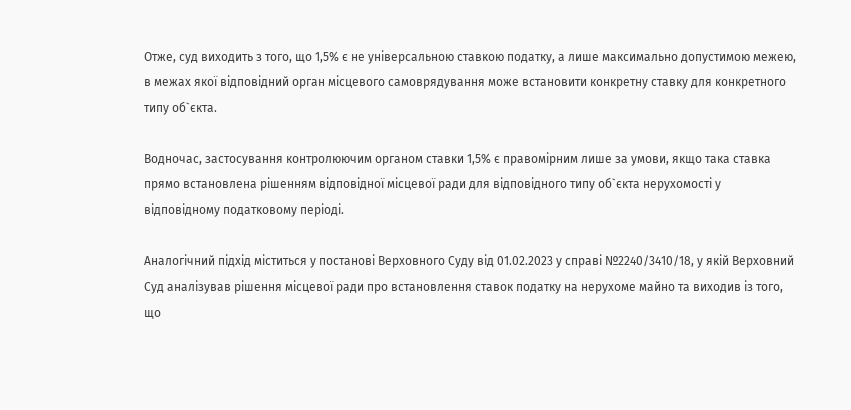Отже, суд виходить з того, що 1,5% є не універсальною ставкою податку, а лише максимально допустимою межею, в межах якої відповідний орган місцевого самоврядування може встановити конкретну ставку для конкретного типу об`єкта.

Водночас, застосування контролюючим органом ставки 1,5% є правомірним лише за умови, якщо така ставка прямо встановлена рішенням відповідної місцевої ради для відповідного типу об`єкта нерухомості у відповідному податковому періоді.

Аналогічний підхід міститься у постанові Верховного Суду від 01.02.2023 у справі №2240/3410/18, у якій Верховний Суд аналізував рішення місцевої ради про встановлення ставок податку на нерухоме майно та виходив із того, що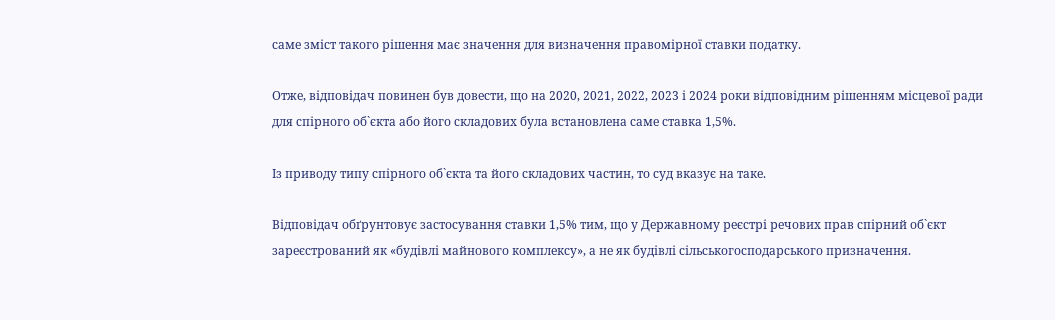саме зміст такого рішення має значення для визначення правомірної ставки податку.

Отже, відповідач повинен був довести, що на 2020, 2021, 2022, 2023 і 2024 роки відповідним рішенням місцевої ради для спірного об`єкта або його складових була встановлена саме ставка 1,5%.

Із приводу типу спірного об`єкта та його складових частин, то суд вказує на таке.

Відповідач обґрунтовує застосування ставки 1,5% тим, що у Державному реєстрі речових прав спірний об`єкт зареєстрований як «будівлі майнового комплексу», а не як будівлі сільськогосподарського призначення.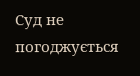Суд не погоджується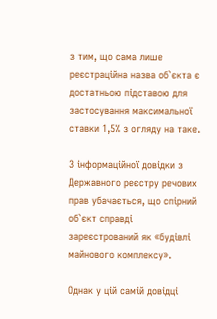з тим, що сама лише реєстраційна назва об`єкта є достатньою підставою для застосування максимальної ставки 1,5% з огляду на таке.

З інформаційної довідки з Державного реєстру речових прав убачається, що спірний об`єкт справді зареєстрований як «будівлі майнового комплексу».

Однак у цій самій довідці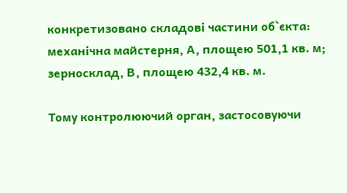конкретизовано складові частини об`єкта: механічна майстерня, А, площею 501,1 кв. м; зерносклад, В, площею 432,4 кв. м.

Тому контролюючий орган, застосовуючи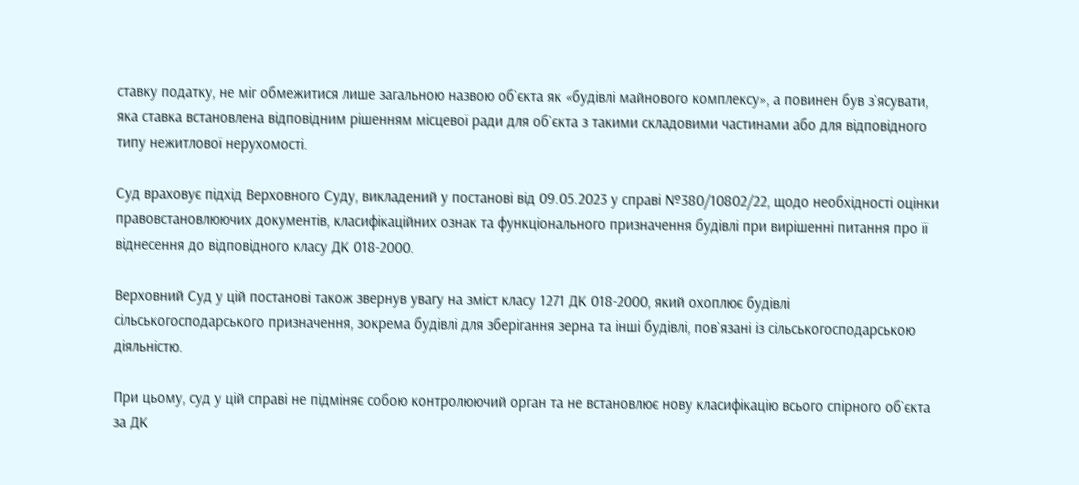ставку податку, не міг обмежитися лише загальною назвою об`єкта як «будівлі майнового комплексу», а повинен був з`ясувати, яка ставка встановлена відповідним рішенням місцевої ради для об`єкта з такими складовими частинами або для відповідного типу нежитлової нерухомості.

Суд враховує підхід Верховного Суду, викладений у постанові від 09.05.2023 у справі №380/10802/22, щодо необхідності оцінки правовстановлюючих документів, класифікаційних ознак та функціонального призначення будівлі при вирішенні питання про її віднесення до відповідного класу ДК 018-2000.

Верховний Суд у цій постанові також звернув увагу на зміст класу 1271 ДК 018-2000, який охоплює будівлі сільськогосподарського призначення, зокрема будівлі для зберігання зерна та інші будівлі, пов`язані із сільськогосподарською діяльністю.

При цьому, суд у цій справі не підміняє собою контролюючий орган та не встановлює нову класифікацію всього спірного об`єкта за ДК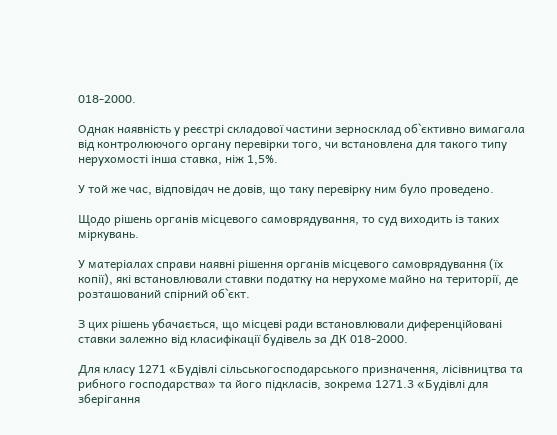018-2000.

Однак наявність у реєстрі складової частини зерносклад об`єктивно вимагала від контролюючого органу перевірки того, чи встановлена для такого типу нерухомості інша ставка, ніж 1,5%.

У той же час, відповідач не довів, що таку перевірку ним було проведено.

Щодо рішень органів місцевого самоврядування, то суд виходить із таких міркувань.

У матеріалах справи наявні рішення органів місцевого самоврядування (їх копії), які встановлювали ставки податку на нерухоме майно на території, де розташований спірний об`єкт.

З цих рішень убачається, що місцеві ради встановлювали диференційовані ставки залежно від класифікації будівель за ДК 018-2000.

Для класу 1271 «Будівлі сільськогосподарського призначення, лісівництва та рибного господарства» та його підкласів, зокрема 1271.3 «Будівлі для зберігання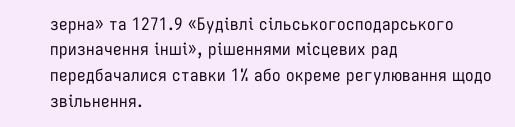зерна» та 1271.9 «Будівлі сільськогосподарського призначення інші», рішеннями місцевих рад передбачалися ставки 1% або окреме регулювання щодо звільнення.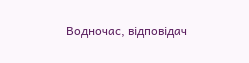Водночас, відповідач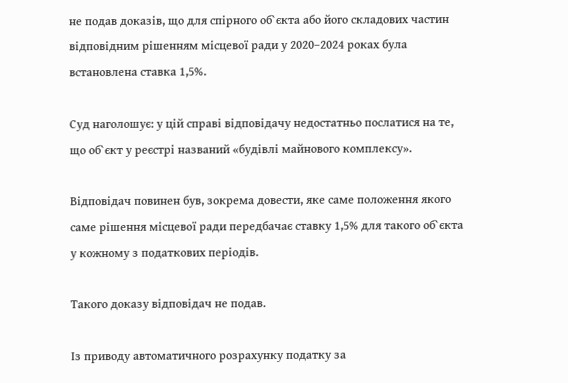не подав доказів, що для спірного об`єкта або його складових частин відповідним рішенням місцевої ради у 2020–2024 роках була встановлена ставка 1,5%.

Суд наголошує: у цій справі відповідачу недостатньо послатися на те, що об`єкт у реєстрі названий «будівлі майнового комплексу».

Відповідач повинен був, зокрема довести, яке саме положення якого саме рішення місцевої ради передбачає ставку 1,5% для такого об`єкта у кожному з податкових періодів.

Такого доказу відповідач не подав.

Із приводу автоматичного розрахунку податку за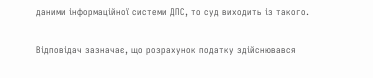даними інформаційної системи ДПС, то суд виходить із такого.

Відповідач зазначає, що розрахунок податку здійснювався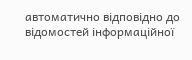автоматично відповідно до відомостей інформаційної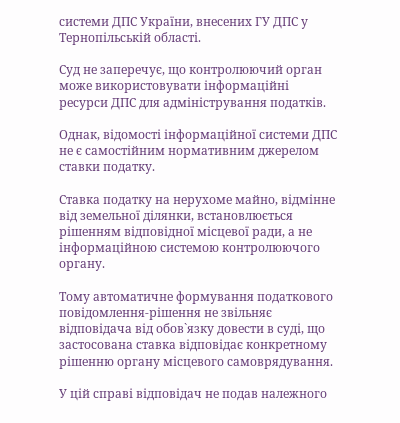системи ДПС України, внесених ГУ ДПС у Тернопільській області.

Суд не заперечує, що контролюючий орган може використовувати інформаційні ресурси ДПС для адміністрування податків.

Однак, відомості інформаційної системи ДПС не є самостійним нормативним джерелом ставки податку.

Ставка податку на нерухоме майно, відмінне від земельної ділянки, встановлюється рішенням відповідної місцевої ради, а не інформаційною системою контролюючого органу.

Тому автоматичне формування податкового повідомлення-рішення не звільняє відповідача від обов`язку довести в суді, що застосована ставка відповідає конкретному рішенню органу місцевого самоврядування.

У цій справі відповідач не подав належного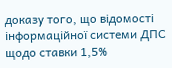доказу того, що відомості інформаційної системи ДПС щодо ставки 1,5%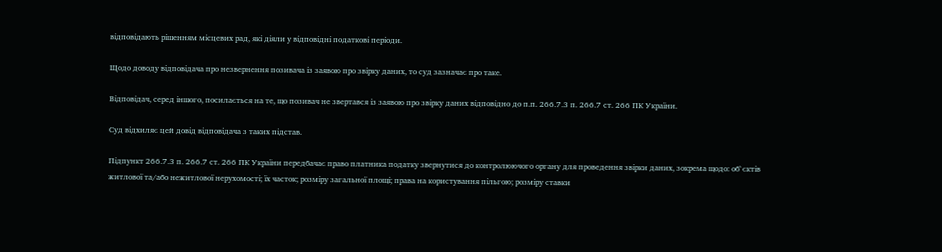відповідають рішенням місцевих рад, які діяли у відповідні податкові періоди.

Щодо доводу відповідача про незвернення позивача із заявою про звірку даних, то суд зазначає про таке.

Відповідач, серед іншого, посилається на те, що позивач не звертався із заявою про звірку даних відповідно до п.п. 266.7.3 п. 266.7 ст. 266 ПК України.

Суд відхиляє цей довід відповідача з таких підстав.

Підпункт 266.7.3 п. 266.7 ст. 266 ПК України передбачає право платника податку звернутися до контролюючого органу для проведення звірки даних, зокрема щодо: об`єктів житлової та/або нежитлової нерухомості; їх часток; розміру загальної площі; права на користування пільгою; розміру ставки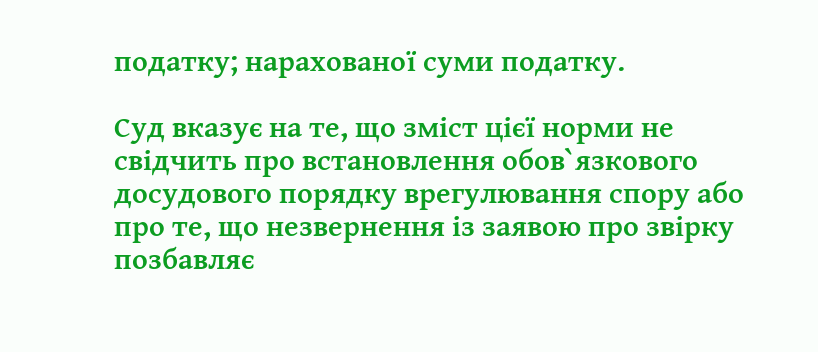податку; нарахованої суми податку.

Суд вказує на те, що зміст цієї норми не свідчить про встановлення обов`язкового досудового порядку врегулювання спору або про те, що незвернення із заявою про звірку позбавляє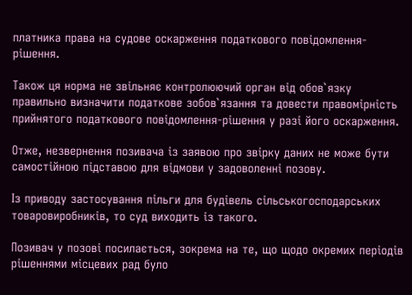платника права на судове оскарження податкового повідомлення-рішення.

Також ця норма не звільняє контролюючий орган від обов`язку правильно визначити податкове зобов`язання та довести правомірність прийнятого податкового повідомлення-рішення у разі його оскарження.

Отже, незвернення позивача із заявою про звірку даних не може бути самостійною підставою для відмови у задоволенні позову.

Із приводу застосування пільги для будівель сільськогосподарських товаровиробників, то суд виходить із такого.

Позивач у позові посилається, зокрема на те, що щодо окремих періодів рішеннями місцевих рад було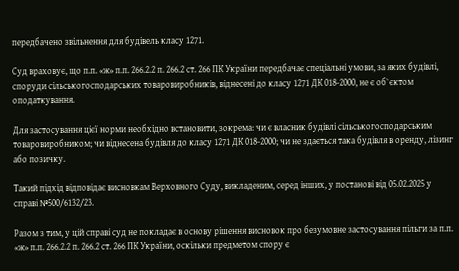передбачено звільнення для будівель класу 1271.

Суд враховує, що п.п. «ж» п.п. 266.2.2 п. 266.2 ст. 266 ПК України передбачає спеціальні умови, за яких будівлі, споруди сільськогосподарських товаровиробників, віднесені до класу 1271 ДК 018-2000, не є об`єктом оподаткування.

Для застосування цієї норми необхідно встановити, зокрема: чи є власник будівлі сільськогосподарським товаровиробником; чи віднесена будівля до класу 1271 ДК 018-2000; чи не здається така будівля в оренду, лізинг або позичку.

Такий підхід відповідає висновкам Верховного Суду, викладеним, серед інших, у постанові від 05.02.2025 у справі №500/6132/23.

Разом з тим, у цій справі суд не покладає в основу рішення висновок про безумовне застосування пільги за п.п. «ж» п.п. 266.2.2 п. 266.2 ст. 266 ПК України, оскільки предметом спору є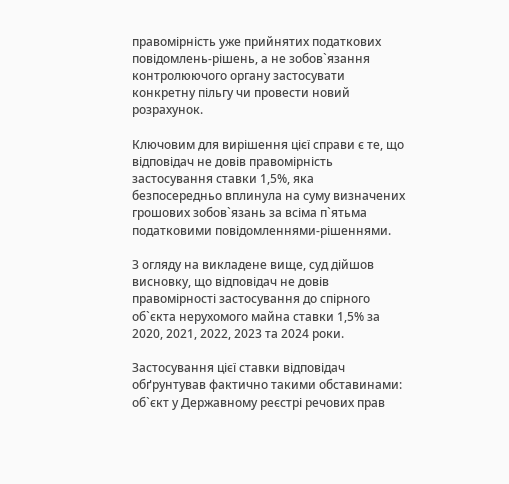правомірність уже прийнятих податкових повідомлень-рішень, а не зобов`язання контролюючого органу застосувати конкретну пільгу чи провести новий розрахунок.

Ключовим для вирішення цієї справи є те, що відповідач не довів правомірність застосування ставки 1,5%, яка безпосередньо вплинула на суму визначених грошових зобов`язань за всіма п`ятьма податковими повідомленнями-рішеннями.

З огляду на викладене вище, суд дійшов висновку, що відповідач не довів правомірності застосування до спірного об`єкта нерухомого майна ставки 1,5% за 2020, 2021, 2022, 2023 та 2024 роки.

Застосування цієї ставки відповідач обґрунтував фактично такими обставинами: об`єкт у Державному реєстрі речових прав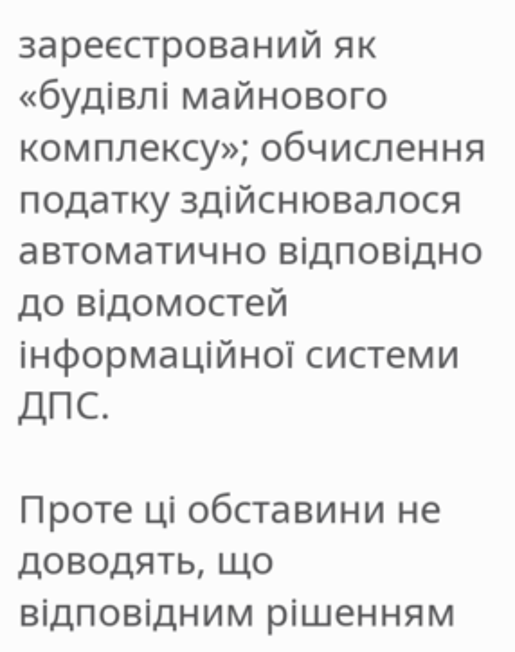зареєстрований як «будівлі майнового комплексу»; обчислення податку здійснювалося автоматично відповідно до відомостей інформаційної системи ДПС.

Проте ці обставини не доводять, що відповідним рішенням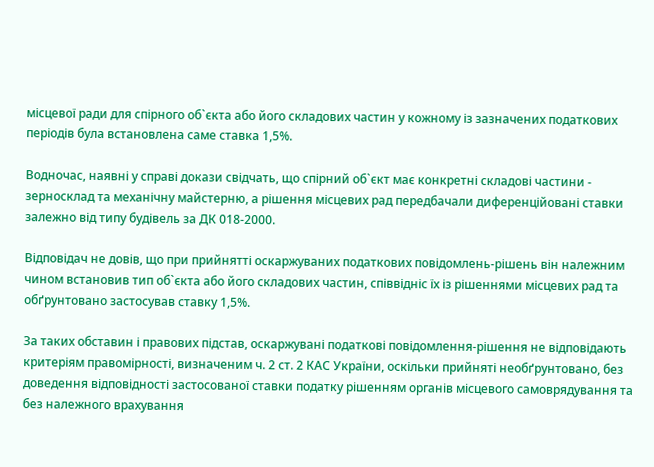місцевої ради для спірного об`єкта або його складових частин у кожному із зазначених податкових періодів була встановлена саме ставка 1,5%.

Водночас, наявні у справі докази свідчать, що спірний об`єкт має конкретні складові частини - зерносклад та механічну майстерню, а рішення місцевих рад передбачали диференційовані ставки залежно від типу будівель за ДК 018-2000.

Відповідач не довів, що при прийнятті оскаржуваних податкових повідомлень-рішень він належним чином встановив тип об`єкта або його складових частин, співвідніс їх із рішеннями місцевих рад та обґрунтовано застосував ставку 1,5%.

За таких обставин і правових підстав, оскаржувані податкові повідомлення-рішення не відповідають критеріям правомірності, визначеним ч. 2 ст. 2 КАС України, оскільки прийняті необґрунтовано, без доведення відповідності застосованої ставки податку рішенням органів місцевого самоврядування та без належного врахування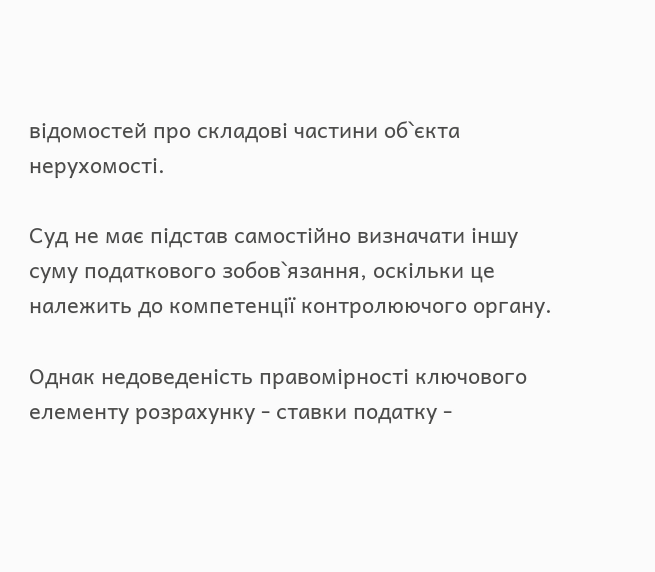відомостей про складові частини об`єкта нерухомості.

Суд не має підстав самостійно визначати іншу суму податкового зобов`язання, оскільки це належить до компетенції контролюючого органу.

Однак недоведеність правомірності ключового елементу розрахунку - ставки податку -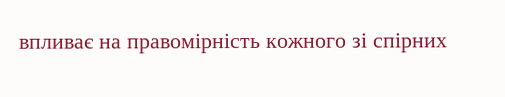впливає на правомірність кожного зі спірних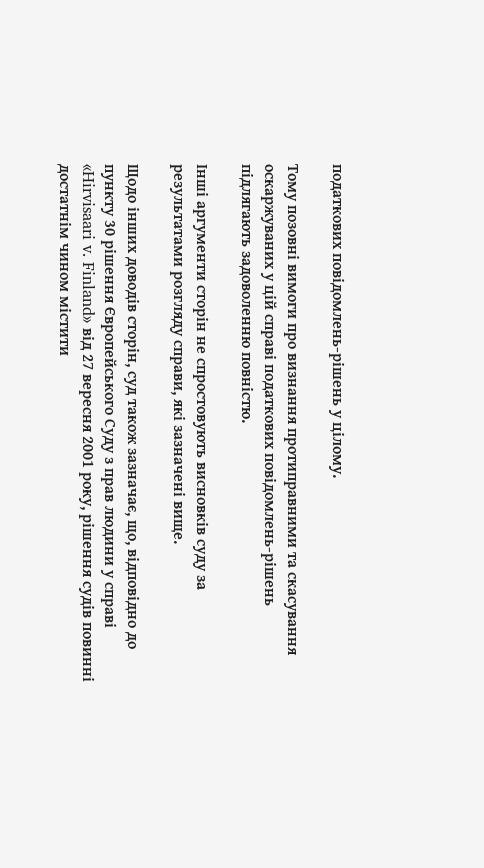податкових повідомлень-рішень у цілому.

Тому позовні вимоги про визнання протиправними та скасування оскаржуваних у цій справі податкових повідомлень-рішень підлягають задоволенню повністю.

Інші аргументи сторін не спростовують висновків суду за результатами розгляду справи, які зазначені вище.

Щодо інших доводів сторін, суд також зазначає, що, відповідно до пункту 30 рішення Європейського Суду з прав людини у справі «Hirvisaari v. Finland» від 27 вересня 2001 року, рішення судів повинні достатнім чином містити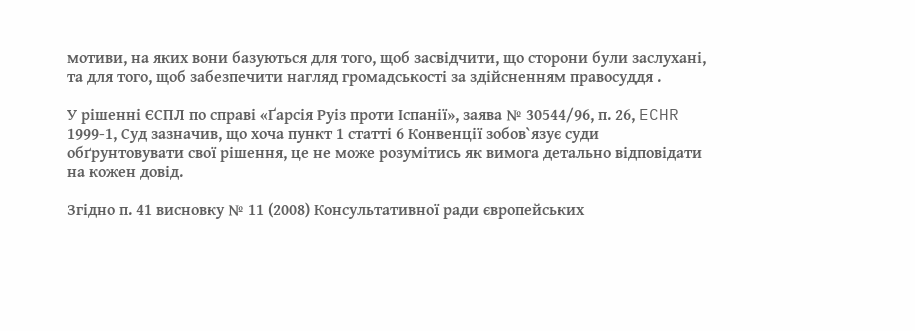мотиви, на яких вони базуються для того, щоб засвідчити, що сторони були заслухані, та для того, щоб забезпечити нагляд громадськості за здійсненням правосуддя .

У рішенні ЄСПЛ по справі «Ґарсія Руіз проти Іспанії», заява № 30544/96, п. 26, ECHR 1999-1, Суд зазначив, що хоча пункт 1 статті 6 Конвенції зобов`язує суди обґрунтовувати свої рішення, це не може розумітись як вимога детально відповідати на кожен довід.

Згідно п. 41 висновку № 11 (2008) Консультативної ради європейських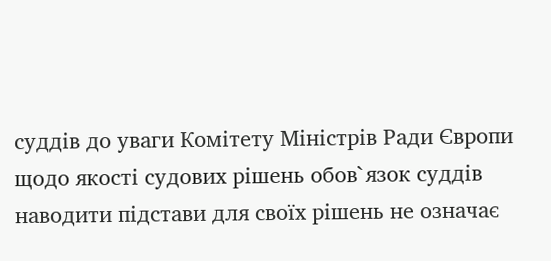суддів до уваги Комітету Міністрів Ради Європи щодо якості судових рішень обов`язок суддів наводити підстави для своїх рішень не означає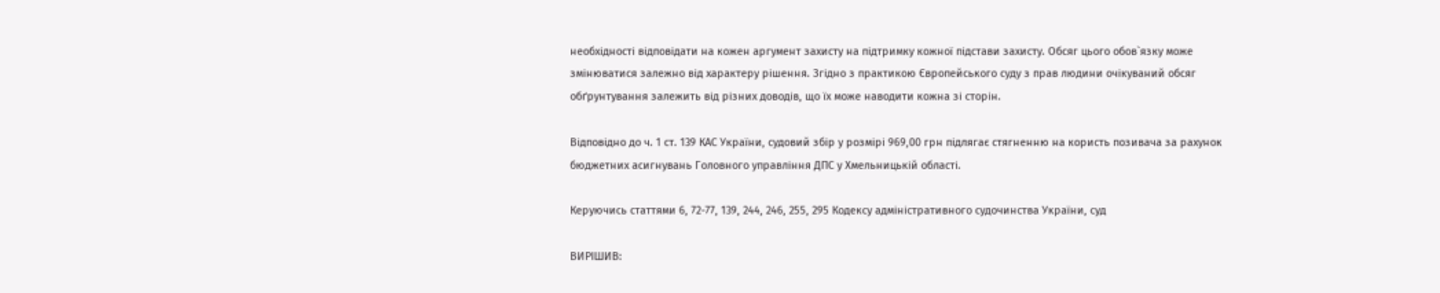необхідності відповідати на кожен аргумент захисту на підтримку кожної підстави захисту. Обсяг цього обов`язку може змінюватися залежно від характеру рішення. Згідно з практикою Європейського суду з прав людини очікуваний обсяг обґрунтування залежить від різних доводів, що їх може наводити кожна зі сторін.

Відповідно до ч. 1 ст. 139 КАС України, судовий збір у розмірі 969,00 грн підлягає стягненню на користь позивача за рахунок бюджетних асигнувань Головного управління ДПС у Хмельницькій області.

Керуючись статтями 6, 72-77, 139, 244, 246, 255, 295 Кодексу адміністративного судочинства України, суд

ВИРІШИВ: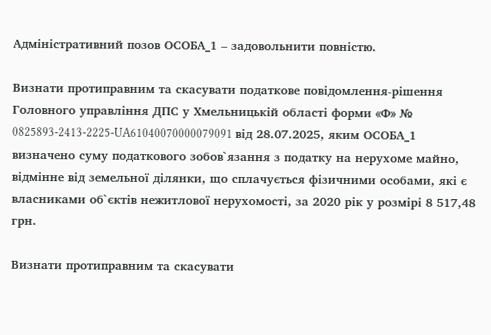Адміністративний позов ОСОБА_1 – задовольнити повністю.

Визнати протиправним та скасувати податкове повідомлення-рішення Головного управління ДПС у Хмельницькій області форми «Ф» № 0825893-2413-2225-UA61040070000079091 від 28.07.2025, яким ОСОБА_1 визначено суму податкового зобов`язання з податку на нерухоме майно, відмінне від земельної ділянки, що сплачується фізичними особами, які є власниками об`єктів нежитлової нерухомості, за 2020 рік у розмірі 8 517,48 грн.

Визнати протиправним та скасувати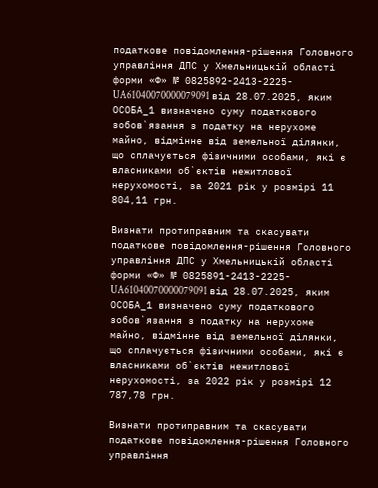податкове повідомлення-рішення Головного управління ДПС у Хмельницькій області форми «Ф» № 0825892-2413-2225-UA61040070000079091 від 28.07.2025, яким ОСОБА_1 визначено суму податкового зобов`язання з податку на нерухоме майно, відмінне від земельної ділянки, що сплачується фізичними особами, які є власниками об`єктів нежитлової нерухомості, за 2021 рік у розмірі 11 804,11 грн.

Визнати протиправним та скасувати податкове повідомлення-рішення Головного управління ДПС у Хмельницькій області форми «Ф» № 0825891-2413-2225-UA61040070000079091 від 28.07.2025, яким ОСОБА_1 визначено суму податкового зобов`язання з податку на нерухоме майно, відмінне від земельної ділянки, що сплачується фізичними особами, які є власниками об`єктів нежитлової нерухомості, за 2022 рік у розмірі 12 787,78 грн.

Визнати протиправним та скасувати податкове повідомлення-рішення Головного управління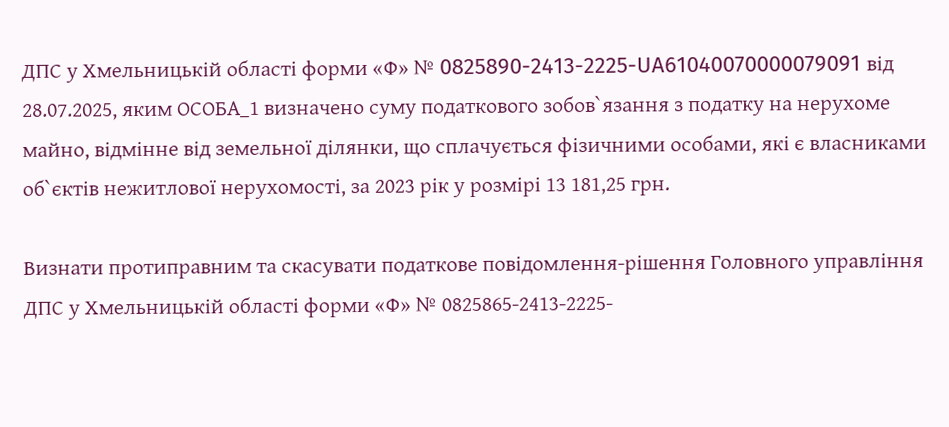ДПС у Хмельницькій області форми «Ф» № 0825890-2413-2225-UA61040070000079091 від 28.07.2025, яким ОСОБА_1 визначено суму податкового зобов`язання з податку на нерухоме майно, відмінне від земельної ділянки, що сплачується фізичними особами, які є власниками об`єктів нежитлової нерухомості, за 2023 рік у розмірі 13 181,25 грн.

Визнати протиправним та скасувати податкове повідомлення-рішення Головного управління ДПС у Хмельницькій області форми «Ф» № 0825865-2413-2225-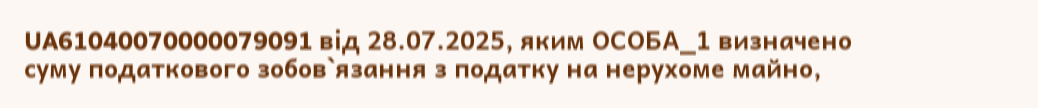UA61040070000079091 від 28.07.2025, яким ОСОБА_1 визначено суму податкового зобов`язання з податку на нерухоме майно,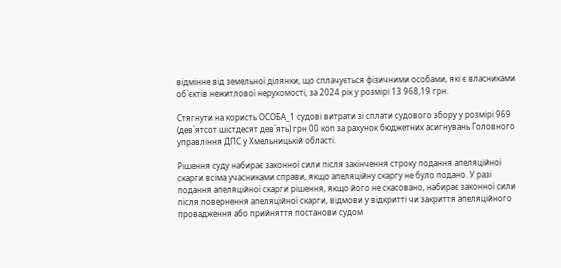відмінне від земельної ділянки, що сплачується фізичними особами, які є власниками об`єктів нежитлової нерухомості, за 2024 рік у розмірі 13 968,19 грн.

Стягнути на користь ОСОБА_1 судові витрати зі сплати судового збору у розмірі 969 (дев`ятсот шістдесят дев`ять) грн 00 коп за рахунок бюджетних асигнувань Головного управління ДПС у Хмельницькій області.

Рішення суду набирає законної сили після закінчення строку подання апеляційної скарги всіма учасниками справи, якщо апеляційну скаргу не було подано. У разі подання апеляційної скарги рішення, якщо його не скасовано, набирає законної сили після повернення апеляційної скарги, відмови у відкритті чи закриття апеляційного провадження або прийняття постанови судом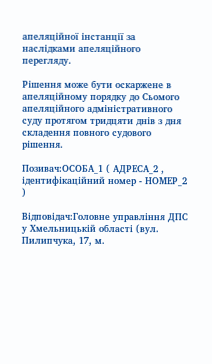апеляційної інстанції за наслідками апеляційного перегляду.

Рішення може бути оскаржене в апеляційному порядку до Сьомого апеляційного адміністративного суду протягом тридцяти днів з дня складення повного судового рішення.

Позивач:ОСОБА_1 ( АДРЕСА_2 , ідентифікаційний номер - НОМЕР_2 )

Відповідач:Головне управління ДПС у Хмельницькій області (вул. Пилипчука, 17, м.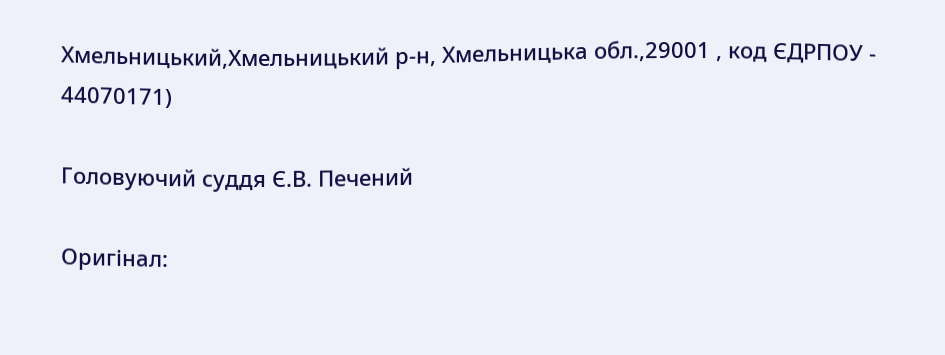Хмельницький,Хмельницький р-н, Хмельницька обл.,29001 , код ЄДРПОУ - 44070171)

Головуючий суддя Є.В. Печений

Оригінал: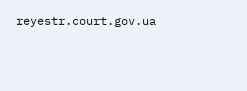reyestr.court.gov.ua